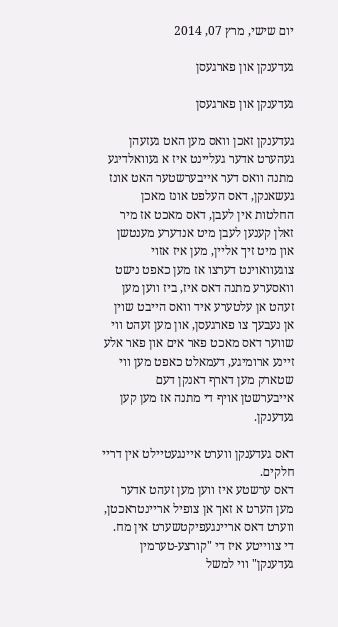יום שישי, מרץ 07, 2014

געדענקן און פארגעסן

געדענקן און פארגעסן

געדענקן זאכן וואס מען האט געזעהן געהערט אדער געליינט איז א געוואלדיגע מתנה וואס דער אייבערשטער האט אונז געשאנקן, דאס העלפט אונז מאכן החלטות אין לעבן, דאס מאכט אז מיר זאלן קענען לעבן מיט אנדערע מענטשן און מיט זיך אליין, מען איז אזוי צוגעוואוינט דערצו אז מען כאפט נישט וואסערע מתנה דאס איז, ביז ווען מען זעהט אן עלטערע איד וואס הייבט שוין אן נעבעך צו פארגעסן, און מען זעהט ווי שווער דאס מאכט פאר אים און פאר אלע זיינע ארומיגע, דעמאלט כאפט מען ווי שטארק מען דארף דאנקן דעם אייבערשטן אויף די מתנה אז מען קען געדענקן.

דאס געדענקן ווערט איינגעטיילט אין דריי חלקים.
דאס ערשטע איז ווען מען זעהט אדער מען הערט א זאך אן צופיל אריינטראכטן, ווערט דאס אריינגעפיקטשערט אין מח. די צווייטע איז די "קורצע-טערמין געדענקן" ווי למשל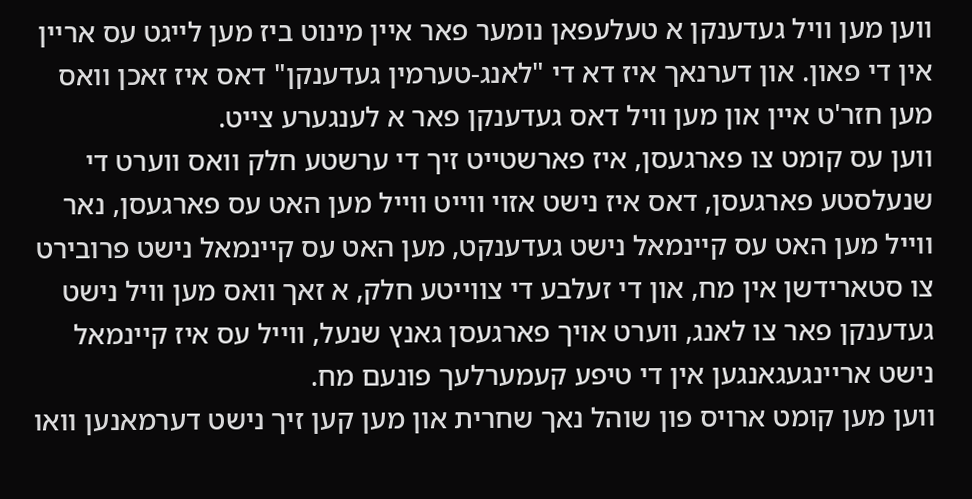ווען מען וויל געדענקן א טעלעפאן נומער פאר איין מינוט ביז מען לייגט עס אריין אין די פאון. און דערנאך איז דא די "לאנג-טערמין געדענקן" דאס איז זאכן וואס מען חזר'ט איין און מען וויל דאס געדענקן פאר א לענגערע צייט.
ווען עס קומט צו פארגעסן, איז פארשטייט זיך די ערשטע חלק וואס ווערט די שנעלסטע פארגעסן, דאס איז נישט אזוי ווייט ווייל מען האט עס פארגעסן, נאר ווייל מען האט עס קיינמאל נישט געדענקט, מען האט עס קיינמאל נישט פרובירט צו סטארידשן אין מח, און די זעלבע די צווייטע חלק, א זאך וואס מען וויל נישט געדענקן פאר צו לאנג, ווערט אויך פארגעסן גאנץ שנעל, ווייל עס איז קיינמאל נישט אריינגעגאנגען אין די טיפע קעמערלעך פונעם מח.
ווען מען קומט ארויס פון שוהל נאך שחרית און מען קען זיך נישט דערמאנען וואו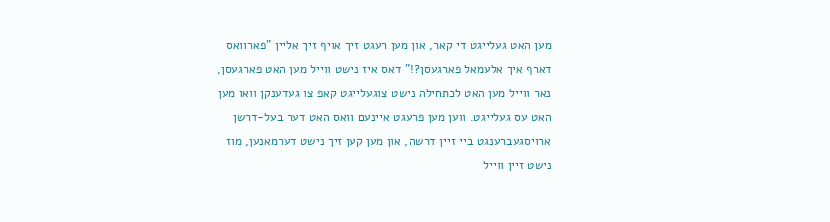מען האט געלייגט די קאר, און מען רעגט זיך אויף זיך אליין "פארוואס דארף איך אלעמאל פארגעסן?!" דאס איז נישט ווייל מען האט פארגעסן, נאר ווייל מען האט לכתחילה נישט צוגעלייגט קאפ צו געדענקן וואו מען האט עס געלייגט. ווען מען פרעגט איינעם וואס האט דער בעל-דרשן ארויסגעברענגט ביי זיין דרשה, און מען קען זיך נישט דערמאנען, מוז נישט זיין ווייל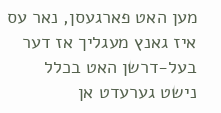מען האט פארגעסן, נאר עס איז גאנץ מעגליך אז דער בעל-דרשן האט בכלל נישט גערעדט אן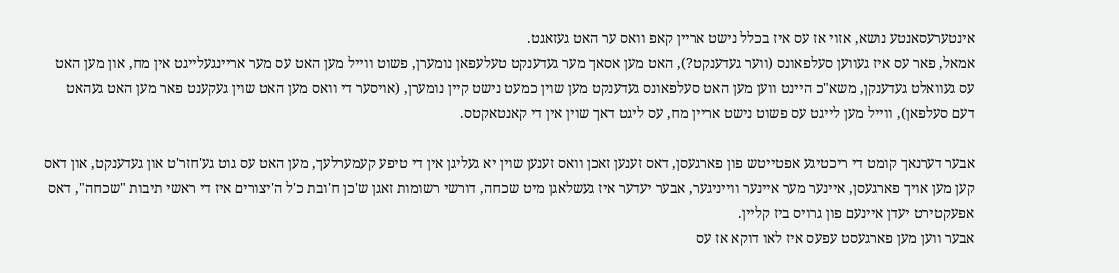אינטערעסאנטע נושא, אזוי אז עס איז בכלל נישט אריין קאפ וואס ער האט געזאגט.
אמאל, פאר עס איז געווען סעלפאונס (ווער געדענקט?), האט מען אסאך מער געדענקט טעלעפאן נומערן, פשוט ווייל מען האט עס מער אריינגעלייגט אין מח, און מען האט עס געוואלט געדענקן, משא"כ היינט ווען מען האט סעלפאונס געדענקט מען שוין כמעט נישט קיין נומערן, (אויסער די וואס מען האט שוין געקענט פאר מען האט געהאט דעם סעלפאן), ווייל מען לייגט עס פשוט נישט אריין מח, עס ליגט דאך שוין אין די קאנטאקטס.

אבער דערנאך קומט די ריכטיגע אפטייטש פון פארגעסן, דאס זענען זאכן וואס זענען שוין יא געליגן אין די טיפע קעמערלעך, מען האט עס גוט גע'חזר'ט און געדענקט, און דאס קען מען אויך פארגעסן, איינער מער איינער ווייניגער, אבער יעדער איז געשלאגן מיט שכחה, דורשי רשומות זאגן ש'כן ח'ובת כ'ל ה'יצורים איז די ראשי תיבות "שכחה", דאס אפעקטירט יעדן איינעם פון גרויס ביז קליין.
אבער ווען מען פארגעסט עפעס איז לאו דוקא אז עס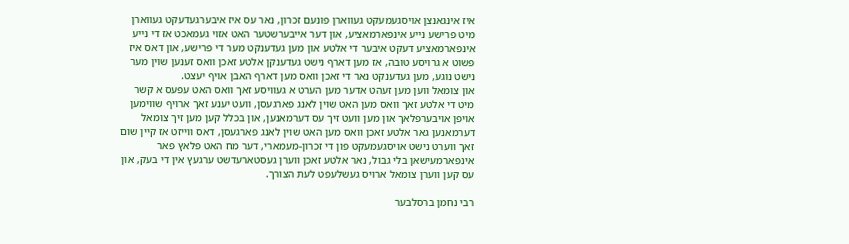איז אינגאנצן אויסגעמעקט געווארן פונעם זכרון, נאר עס איז איבערגעדעקט געווארן מיט פרישע נייע אינפארמאציע, און דער אייבערשטער האט אזוי געמאכט אז די נייע אינפארמאציע דעקט איבער די אלטע און מען געדענקט מער די פרישע, און דאס איז פשוט א גרויסע טובה, אז מען דארף נישט געדענקן אלטע זאכן וואס זענען שוין מער נישט נוגע, מען געדענקט נאר די זאכן וואס מען דארף האבן אויף יעצט.
און צומאל ווען מען זעהט אדער מען הערט א געוויסע זאך וואס האט עפעס א קשר מיט די אלטע זאך וואס מען האט שוין לאנג פארגעסן, וועט יענע זאך ארויף שווימען אויפן אויבערפלאך און מען וועט זיך עס דערמאנען, און בכלל קען מען זיך צומאל דערמאנען גאר אלטע זאכן וואס מען האט שוין לאנג פארגעסן, דאס ווייזט אז קיין שום זאך ווערט נישט אויסגעמעקט פון די זכרון-מעמארי, דער מח האט פלאץ פאר אינפארמעישאן בלי גבול, נאר אלטע זאכן ווערן געסטארעדשט ערגעץ אין די בעק, און עס קען ווערן צומאל ארויס געשלעפט לעת הצורך.

רבי נחמן ברסלבער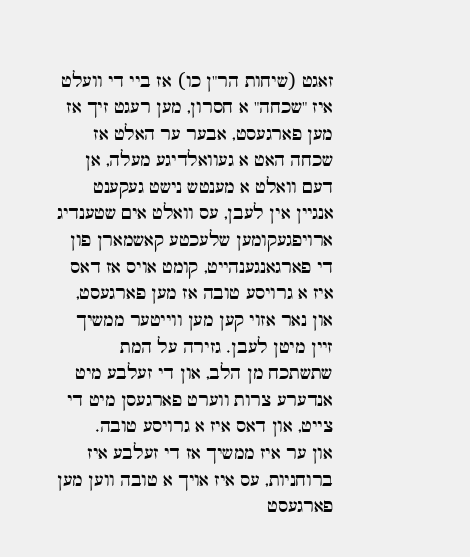זאגט (שיחות הר"ן כו) אז ביי די וועלט איז "שכחה" א חסרון, מען רעגט זיך אז מען פארגעסט, אבער ער האלט אז שכחה האט א געוואלדיגע מעלה, אן דעם וואלט א מענטש נישט געקענט אנגיין אין לעבן, עס וואלט אים שטענדיג ארויפגעקומען שלעכטע קאשמארן פון די פארגאנגענהייט, קומט אויס אז דאס איז א גרויסע טובה אז מען פארגעסט, און נאר אזוי קען מען ווייטער ממשיך זיין מיטן לעבן. גזירה על המת שתשתכח מן הלב, און די זעלבע מיט אנדערע צרות ווערט פארגעסן מיט די צייט, און דאס איז א גרויסע טובה.
און ער איז ממשיך אז די זעלבע איז ברוחניות, עס איז אויך א טובה ווען מען פארגעסט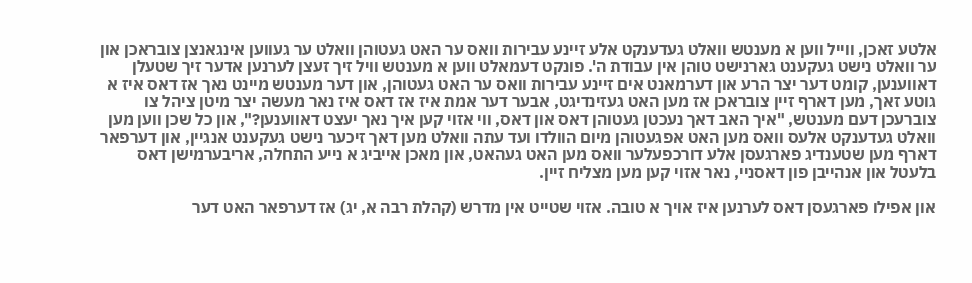אלטע זאכן, ווייל ווען א מענטש וואלט געדענקט אלע זיינע עבירות וואס ער האט געטוהן וואלט ער געווען אינגאנצן צובראכן און ער וואלט נישט געקענט גארנישט טוהן אין עבודת ה'. פונקט דעמאלט ווען א מענטש וויל זיך זעצן לערנען אדער זיך שטעלן דאווענען, קומט דער יצר הרע און דערמאנט אים זיינע עבירות וואס ער האט געטוהן, און דער מענטש מיינט נאך אז דאס איז א גוטע זאך, מען דארף זיין צובראכן אז מען האט געזינדיגט, אבער דער אמת איז אז דאס איז נאר מעשה יצר מיטן ציהל צו צוברעכן דעם מענטש, "איך האב דאך נעכטן געטוהן דאס און דאס, ווי אזוי קען איך נאך יעצט דאווענען?", און כל שכן ווען מען וואלט געדענקט אלעס וואס מען האט אפגעטוהן מיום הוולדו ועד עתה וואלט מען דאך זיכער נישט געקענט אנגיין, און דערפאר דארף מען שטענדיג פארגעסן אלע דורכפעלער וואס מען האט געהאט, און מאכן אייביג א נייע התחלה, אריבערמישן דאס בלעטל און אנהייבן פון דאסניי, נאר אזוי קען מען מצליח זיין.

און אפילו פארגעסן דאס לערנען איז אויך א טובה. אזוי שטייט אין מדרש (קהלת רבה א, יג) אז דערפאר האט דער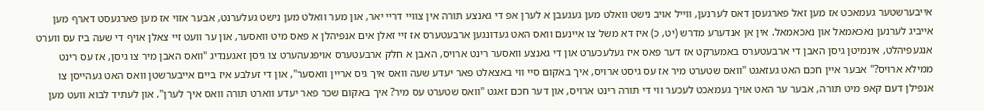אייבערשטער געמאכט אז מען זאל פארגעסן דאס לערנען, ווייל אויב נישט וואלט מען געגעבן א לערן אפ די גאנצע תורה אין צוויי דריי יאר, און מער וואלט מען נישט געלערנט, אבער אזוי אז מען פארגעסט דארף מען אייביג לערנען נאכאמאל און נאכאמאל. אין אן אנדערע מדרש (יט, כ) איז דא משל צו איינעם וואס האט געדונגען ארבעטערס אז זיי זאלן אים אנפיהלן א פאס מיט וואסער, און ער וועט זיי צאלן אויף די שעה ביז עס ווערט אנגעפיהלט, אינמיטן גיסן האבן די ארבעטערס באמערקט אז דער פאס איז געלעכערט און די גאנצע וואסער רינט ארויס, האבן א חלק ארבעטערס אויפגעהערט צו גיסן זאגענדיג "וואס האבן מיר צו גיסן, אז עס רינט ממילא ארויס?" אבער איין חכם האט געזאגט "וואס שטערט מיר אז עס גיסט ארויס, איך באקום סיי ווי באצאלט פאר יעדע שעה וואס איך גיס אריין וואסער", און די זעלבע איז ביים אייבערשטן וואס האט געהייסן צו אנפילן דעם קאפ מיט תורה, אבער ער האט אויך געמאכט לעכער ווי די תורה רינט ארויס, און דער חכם זאגט "וואס שטערט עס מיר? איך באקום שכר פאר יעדע ווארט תורה וואס איך לערן". און לעתיד לבוא וועט מען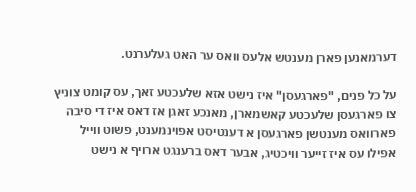דערמאנען פארן מענטש אלעס וואס ער האט געלערנט.

על כל פנים, "פארגעסן" איז נישט אזא שלעכטע זאך, עס קומט צוניץ צו פארגעסן שלעכטע קאשמארן, מאנכע זאגן אז דאס איז די סיבה פארוואס מענטשן פארגעסן א דענטיסט אפוינמענט, פשוט ווייל אפילו עס איז זייער וויכטיג, אבער דאס ברענגט ארויף א נישט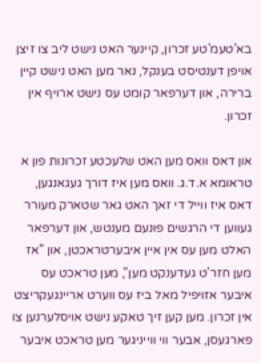בא'טעמ'טע זכרון, קיינער האט נישט ליב צו זיצן אויפן דענטיסט בענקל, נאר מען האט נישט קיין ברירה, און דערפאר קומט עס נישט ארויף אין זכרון.

און דאס וואס מען האט שלעכטע זכרונות פון א טראומא א.ד.ג. וואס מען איז דורך געגאנגען, דאס איז ווייל די זאך האט גאר שטארק מעורר געווען די הרגשים פונעם מענטש, און דערפאר האלט מען עס אין איין איבערטראכטן, און "אז מען חזר'ט געדענקט מען", מען טראכט עס איבער אזויפיל מאל ביז עס ווערט אריינגעקריצט אין זכרון. מען קען זיך טאקע נישט אויסלערנען צו פארגעסן, אבער ווי ווייניגער מען טראכט איבער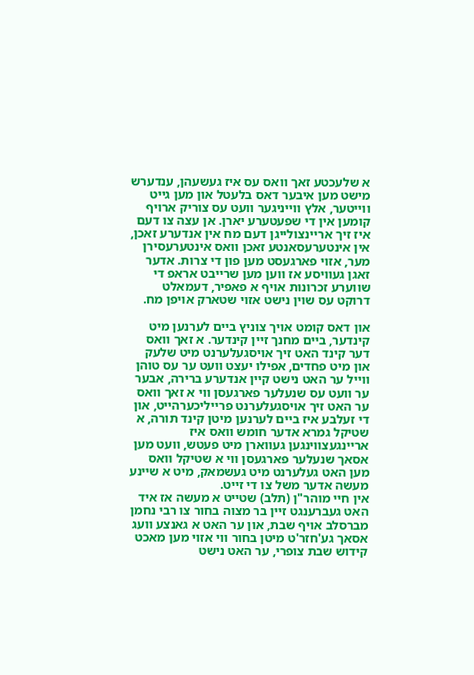א שלעכטע זאך וואס עס איז געשעהן, ענדערש מישט מען איבער דאס בלעטל און מען גייט ווייטער, אלץ ווייניגער וועט עס צוריק ארויף קומען אין די שפעטערע יארן. אן עצה צו דעם איז זיך אריינצולייגן דעם מח אין אנדערע זאכן, אין אינטערעסאנטע זאכן וואס אינטערעסירן מער, אזוי פארגעסט מען פון די צרות. אדער זאגן געוויסע אז ווען מען שרייבט אראפ די שווערע זכרונות אויף א פאפיר, דעמאלט דרוקט עס שוין נישט אזוי שטארק אויפן מח.

און דאס קומט אויך צוניץ ביים לערנען מיט קינדער, ביים מחנך זיין קינדער. א זאך וואס דער קינד האט זיך אויסגעלערנט מיט שלעק און מיט פחדים, אפילו יעצט וועט ער עס טוהן ווייל ער האט נישט קיין אנדערע ברירה, אבער ער וועט עס שנעלער פארגעסן ווי א זאך וואס ער האט זיך אויסגעלערנט פרייליכערהייט, און די זעלבע איז ביים לערנען מיטן קינד תורה, א שטיקל גמרא אדער חומש וואס איז אריינגעצווינגען געווארן מיט פעטש, וועט מען אסאך שנעלער פארגעסן ווי א שטיקל וואס מען האט געלערנט מיט געשמאק, מיט א שיינע מעשה אדער משל צו די זייט.
אין חיי מוהר"ן (תלב) שטייט א מעשה אז איד האט געברענגט זיין בר מצוה בחור צו רבי נחמן מברסלב אויף שבת, און ער האט א גאנצע וועג אסאך גע'חזר'ט מיטן בחור ווי אזוי מען מאכט קידוש שבת צופרי, ער האט נישט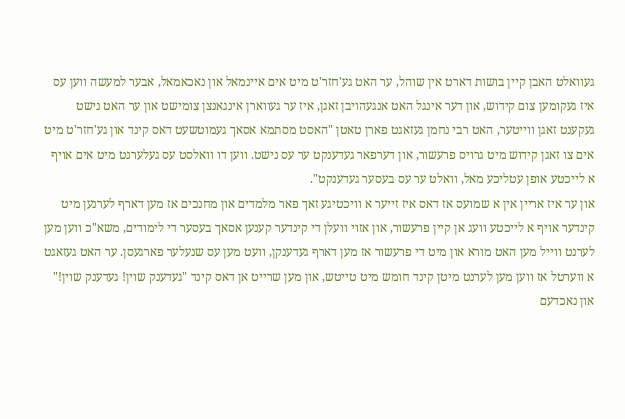געוואלט האבן קיין בושות דארט אין שוהל, ער האט גע'חזר'ט מיט אים איינמאל און נאכאמאל, אבער למעשה ווען עס איז געקומען צום קידוש, און דער אינגל האט אנגעהויבן זאגן, איז ער געווארן אינגאנצן צומישט און ער האט נישט געקענט זאגן ווייטער, האט רבי נחמן געזאגט פארן טאטן "האסט מסתמא אסאך געמוטשעט דאס קינד און גע'חזר'ט מיט אים צו זאגן קידוש מיט גרויס פרעשור, און דערפאר געדענקט ער עס נישט. ווען דו וואלסט עס געלערנט מיט אים אויף א לייכטע אופן עטליכע מאל, וואלט ער עס בעסער געדענקט".
און ער איז אריין אין א שמועס אז דאס איז זייער א וויכטיגע זאך פאר מלמדים און מחנכים אז מען דארף לערנען מיט קינדער אויף א לייכטע וועג אן קיין פרעשור, און אזוי וועלן די קינדער קענען אסאך בעסער די לימודים, משא"כ ווען מען לערנט ווייל מען האט מורא און מיט די פרעשור אז מען דארף געדענקן, וועט מען עס שנעלער פארגעסן. ער האט געזאגט א ווערטל אז ווען מען לערנט מיטן קינד חומש מיט טייטש, און מען שרייט אן דאס קינד "געדענק שוין! געדענק שוין!" און נאכדעם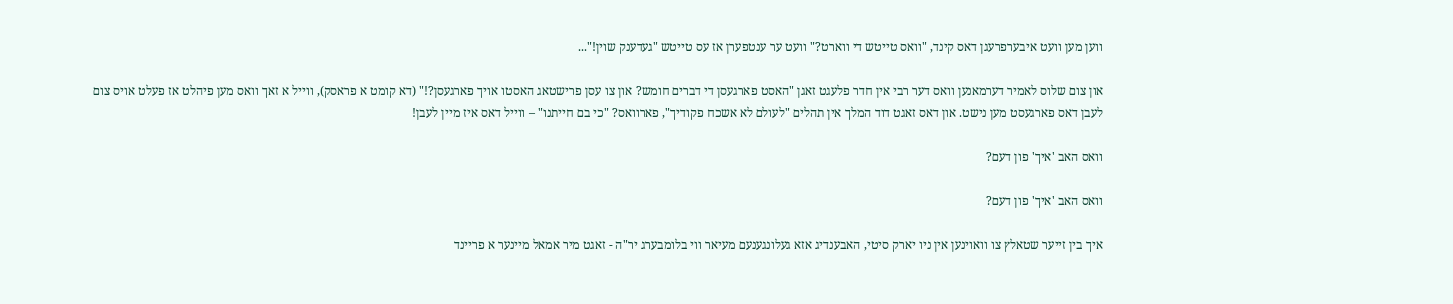ווען מען וועט איבערפרעגן דאס קינד, "וואס טייטש די ווארט?" וועט ער ענטפערן אז עס טייטש "געדענק שוין!"...

און צום שלוס לאמיר דערמאנען וואס דער רבי אין חדר פלעגט זאגן "האסט פארגעסן די דברים חומש? און צו עסן פרישטאג האסטו אויך פארגעסן?!" (דא קומט א פראסק), ווייל א זאך וואס מען פיהלט אז פעלט אויס צום לעבן דאס פארגעסט מען נישט. און דאס זאגט דוד המלך אין תהלים "לעולם לא אשכח פקודיך", פארוואס? "כי בם חייתנו" – ווייל דאס איז מיין לעבן!

וואס האב 'איך' פון דעם?

וואס האב 'איך' פון דעם?

איך בין זייער שטאלץ צו וואוינען אין ניו יארק סיטי, האבענדיג אזא געלונגענעם מעיאר ווי בלומבערג יר"ה - זאגט מיר אמאל מיינער א פריינד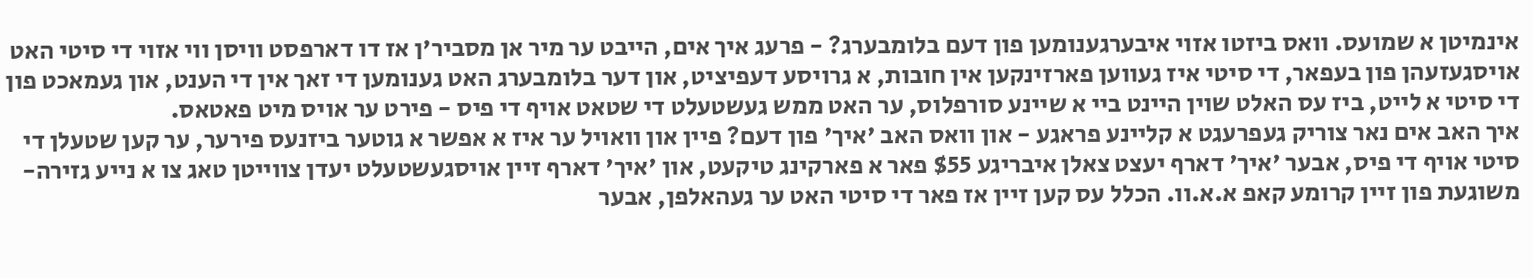אינמיטן א שמועס. וואס ביזטו אזוי איבערגענומען פון דעם בלומבערג? - פרעג איך אים, הייבט ער מיר אן מסביר'ן אז דו דארפסט וויסן ווי אזוי די סיטי האט אויסגעזעהן פון בעפאר, די סיטי איז געווען פארזינקען אין חובות, א גרויסע דעפיציט, און דער בלומבערג האט גענומען די זאך אין די הענט, און געמאכט פון די סיטי א לייט, ביז עס האלט שוין היינט ביי א שיינע סורפלוס, ער האט ממש געשטעלט די שטאט אויף די פיס - פירט ער אויס מיט פאטאס.
איך האב אים נאר צוריק געפרעגט א קליינע פראגע - און וואס האב 'איך' פון דעם? פיין און וואויל ער איז א אפשר א גוטער ביזנעס פירער, ער קען שטעלן די סיטי אויף די פיס, אבער 'איך' דארף יעצט צאלן איבריגע $55 פאר א פארקינג טיקעט, און 'איך' דארף זיין אויסגעשטעלט יעדן צווייטן טאג צו א נייע גזירה-משוגעת פון זיין קרומע קאפ א.א.וו. הכלל עס קען זיין אז פאר די סיטי האט ער געהאלפן, אבער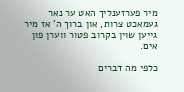מיר פערזענליך האט ער נאר געמאכט צרות, און ברוך ה' אז מיר גייען שוין בקרוב פטור ווערן פון אים.

כלפי מה דברים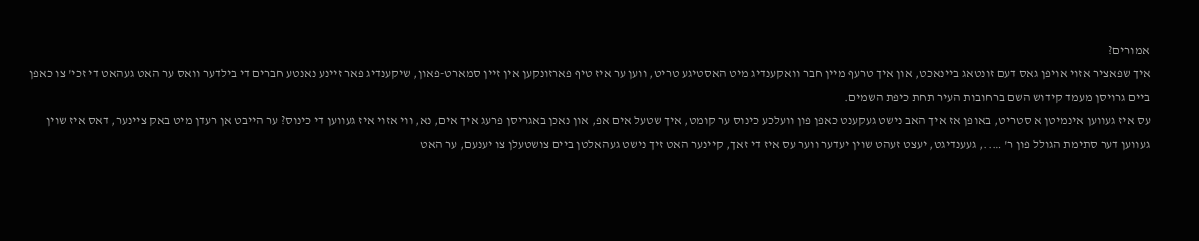אמורים?
איך שפאציר אזוי אויפן גאס דעם זונטאג ביינאכט, און איך טרעף מיין חבר וואקענדיג מיט האסטיגע טריט, ווען ער איז טיף פארזונקען אין זיין סמארט-פאון, שיקענדיג פאר זיינע נאנטע חברים די בילדער וואס ער האט געהאט די זכי' צו כאפן ביים גרויסן מעמד קידוש השם ברחובות העיר תחת כיפת השמים.
עס איז געווען אינמיטן א סטריט, באופן אז איך האב נישט געקענט כאפן פון וועלכע כינוס ער קומט, איך שטעל אים אפ, און נאכן באגריסן פרעג איך אים, נא, ווי אזוי איז געווען די כינוס? ער הייבט אן רעדן מיט באק ציינער, דאס איז שוין געווען דער סתימת הגולל פון ר' ….., געענדיגט, יעצט זעהט שוין יעדער ווער עס איז די זאך, קיינער האט זיך נישט געהאלטן ביים צושטעלן צו יענעם, ער האט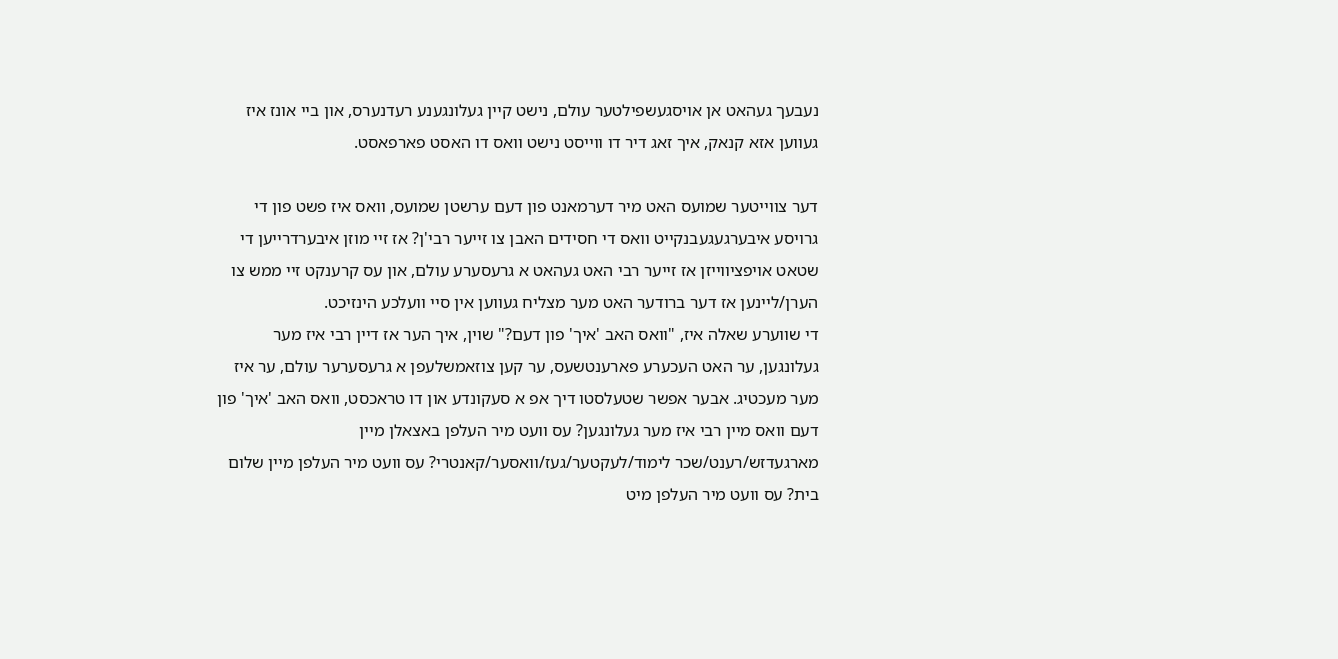נעבעך געהאט אן אויסגעשפילטער עולם, נישט קיין געלונגענע רעדנערס, און ביי אונז איז געווען אזא קנאק, איך זאג דיר דו ווייסט נישט וואס דו האסט פארפאסט.

דער צווייטער שמועס האט מיר דערמאנט פון דעם ערשטן שמועס, וואס איז פשט פון די גרויסע איבערגעגעבנקייט וואס די חסידים האבן צו זייער רבי'ן? אז זיי מוזן איבערדרייען די שטאט אויפציווייזן אז זייער רבי האט געהאט א גרעסערע עולם, און עס קרענקט זיי ממש צו הערן/ליינען אז דער ברודער האט מער מצליח געווען אין סיי וועלכע הינזיכט.
די שווערע שאלה איז, "וואס האב 'איך' פון דעם?" שוין, איך הער אז דיין רבי איז מער געלונגען, ער האט העכערע פארענטשעס, ער קען צוזאמשלעפן א גרעסערער עולם, ער איז מער מעכטיג. אבער אפשר שטעלסטו דיך אפ א סעקונדע און דו טראכסט, וואס האב 'איך' פון דעם וואס מיין רבי איז מער געלונגען? עס וועט מיר העלפן באצאלן מיין מארגעדזש/רענט/שכר לימוד/לעקטער/געז/וואסער/קאנטרי? עס וועט מיר העלפן מיין שלום בית? עס וועט מיר העלפן מיט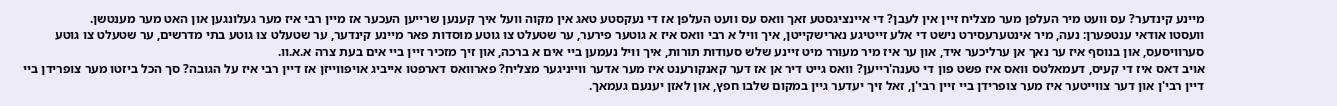מיינע קינדער? עס וועט מיר העלפן מער מצליח זיין אין לעבן? די איינציגסטע זאך וואס עס וועט העלפן אז די נעקסטע טאג אין מקוה וועל איך קענען שרייען העכער אז מיין רבי איז מער געלונגען און האט מער מענטשן.
וועסטו אודאי ענטפערן: נעה, מיר אינטערעסירט נישט די אלע זייטיגע נארישקייטן, איך וויל א רבי וואס איז א גוטער פירער, ער שטעלט צו גוטע מוסדות פאר מיינע קינדער, ער שטעלט צו גוטע בתי מדרשים, ער שטעלט צו גוטע סערוויסעס, און בנוסף איז ער נאך אן ערליכער איד, און ער איז מיר מעורר מיט זיינע שלש סעודות תורות, איך וויל נעמען ביי אים א ברכה, און זיך מזכיר זיין ביי אים בעת צרה א.א.וו.
אויב דאס איז די קעיס, דעמאלטס וואס איז פשט פון די טענה'רייען? וואס גייט דיר אן אז דער קאנקורענט איז מער אדער ווייניגער מצליח? פארוואס דארפטו אייביג אויפווייזן אז דיין רבי איז על הגובה? סך הכל ביזטו מער צופרידן ביי דיין רבי'ן און דער צווייטער איז מער צופרידן ביי זיין רבי'ן, זאל זיך יעדער גיין במקום שלבו חפץ, און לאזן יענעם געמאך.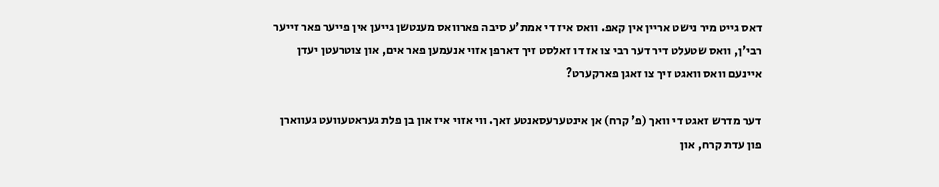דאס גייט מיר נישט אריין אין קאפ. וואס איז די אמת'ע סיבה פארוואס מענטשן גייען אין פייער פאר זייער רבי'ן, וואס שטעלט דיר דער רבי צו אז דו זאלסט זיך דארפן אזוי אנעמען פאר אים, און צוטרעטן יעדן איינעם וואס וואגט זיך צו זאגן פארקערט?

דער מדרש זאגט די וואך (פ' קרח) אן אינטערעסאנטע זאך. ווי אזוי איז און בן פלת געראטעוועט געווארן פון עדת קרח, און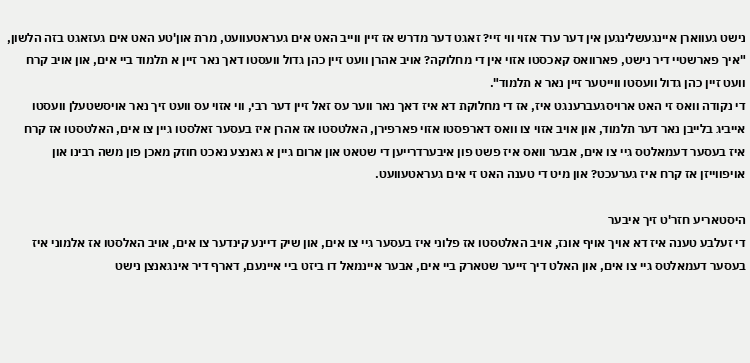נישט געווארן איינגעשלינגען אין דער ערד אזוי ווי זיי? זאגט דער מדרש אז זיין ווייב האט אים געראטעוועט, מרת און'טע האט אים געזאגט בזה הלשון, "איך פארשטיי דיר נישט, פארוואס קאכסטו אזוי אין די מחלוקה? אויב אהרן וועט זיין כהן גדול וועסטו דאך נאר זיין א תלמוד ביי אים, און אויב קרח וועט זיין כהן גדול וועסטו ווייטער זיין נאר א תלמוד".
די נקודה וואס זי האט ארויסגעברענגט איז, אז די מחלוקת דא איז דאך נאר ווער עס זאל זיין דער רבי, ווי אזוי עס וועט זיך נאר אויסשטעלן וועסטו אייביג בלייבן נאר דער תלמוד, און אויב אזוי צו וואס דארפסטו אזוי פארפירן, האלטסטו אז אהרן איז בעסער זאלסטו גיין צו אים, האלטסטו אז קרח איז בעסער דעמאלטס גיי צו אים, אבער וואס איז פשט פון איבערדרייען די שטאט און ארום גיין א גאנצע נאכט חוזק מאכן פון משה רבינו און אויפווייזן אז קרח איז גערעכט? און מיט די טענה האט זי אים געראטעוועט.

היסטאריע חזר'ט זיך איבער
די זעלבע טענה איז דא אויך אויף אונז, אויב האלטסטו אז פלוני איז בעסער גיי צו אים, און שיק דיינע קינדער צו אים, אויב האלסטו אז אלמוני איז בעסער דעמאלטס גיי צו אים, און האלט דיך זייער שטארק ביי אים, אבער איינמאל דו ביזט ביי איינעם, דארף דיר אינגאנצן נישט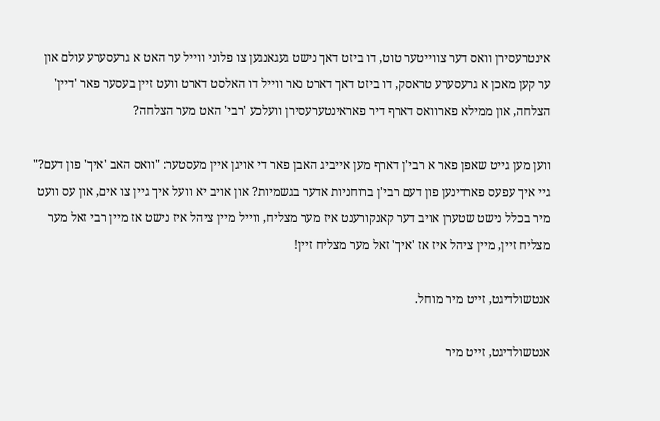אינטרעסירן וואס דער צווייטער טוט, דו ביזט דאך נישט געגאנגען צו פלוני ווייל ער האט א גרעסערע עולם און ער קען מאכן א גרעסערע טראסק, דו ביזט דאך דארט נאר ווייל דו האלסט דארט וועט זיין בעסער פאר 'דיין' הצלחה, און ממילא פארוואס דארף דיר פאראינטערעסירן וועלכע 'רבי' האט מער הצלחה?

ווען מען גייט שאפן פאר א רבי'ן דארף מען אייביג האבן פאר די אויגן איין מעסטער: "וואס האב 'איך' פון דעם?" גיי איך עפעס פארדינען פון דעם רבי'ן ברוחניות אדער בגשמיות? און אויב יא וועל איך גיין צו אים, און עס וועט מיר בכלל נישט שטערן אויב דער קאנקורענט איז מער מצליח, ווייל מיין ציהל איז נישט אז מיין רבי זאל מער מצליח זיין, מיין ציהל איז אז 'איך' זאל מער מצליח זיין!

אנטשולדיגט, זייט מיר מוחל.

אנטשולדיגט, זייט מיר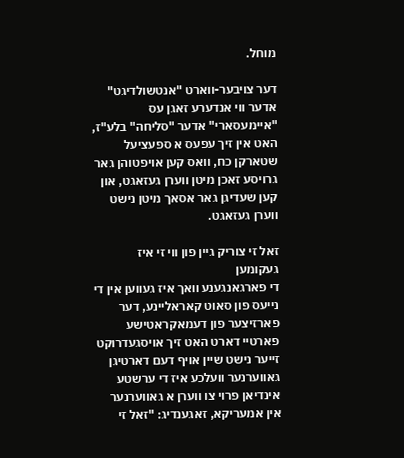מוחל.

דער צויבער-ווארט "אנטשולדיגט" אדער ווי אנדערע זאגן עס "איימעסארי" אדער "סליחה" בלע"ז, האט אין זיך עפעס א ספעציעל שטארקן כח, וואס קען אויפטוהן גאר גרויסע זאכן מיטן ווערן געזאגט, און קען שעדיגן גאר אסאך מיטן נישט ווערן געזאגט.

זאל זי צוריק גיין פון ווי זי איז געקומען
די פארגאנגענע וואך איז געווען אין די נייעס פון סאוט קאראליינע, דער פארזיצער פון דעמאקראטישע פארטיי דארט האט זיך אויסגעדרוקט זייער נישט שיין אויף דעם דארטיגן גאווערנער וועלכע איז די ערשטע אינדיאן פרוי צו ווערן א גאווערנער אין אמעריקא, זאגענדיג: "זאל זי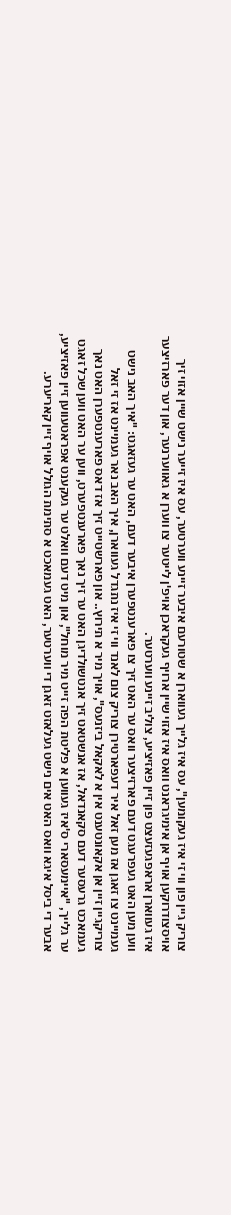צוריק גיין פון ווי זי איז געקומען", עס איז גלייך געווארן א שטורעם איבער זיינע ווערטער, עס איז זייער נישט שיין אזוי זיך אויסצודרוקען אויף אן אימיגראנט וואס איז אזוי שיין ארויף געקראכן אויפ'ן לייטער צו ווערן א גאווערנער, און דער פארזיצער איז געווארן אראפגעזעצט פון זיין פאזיציע, צוליב זיינע ווערטער.
ווען מען האט געפרעגט דעם פארזיצער וואס ער האט זיך צו פארענטפערן איבער דעם, האט ער געזאגט: "איך האב נישט געמיינט צו זאגן אז מען זאל איר דעפארטירן צוריק צום לאנד ווי זי איז נתגדל געווארן, איך האב נאר געמיינט אז זי זאל צוריקגיין זיין אן אקאונטענט אין א לאקאל ביזנעס", אויך מיר א תירוץ.. און פארשטייט זיך אז דאס פארענטפערן האט נאך געמאכט גרעסער דעם סקאנדאל, אז אנשטאט זיך אנטשולדיגן האט ער זיך נאך פארענטפערט, ווען ער האט ווען שכל זאגט ער גלייך, "איימעסארי ס'איז געווען א פליטת הפה זייט מיר מוחל", און מיט דעם וואלט ער געקענט אפראטעווען זיין פאזיציע, אבער די ביסל איגא וואס האט אים נישט געלאזט זאגן די ווערטער, האט געמאכט א סתימת הגולל אויף זיין קאריערע.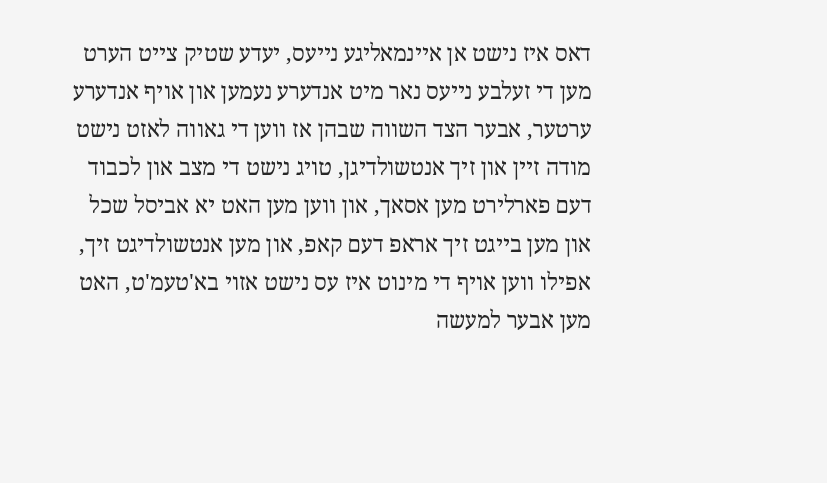דאס איז נישט אן איינמאליגע נייעס, יעדע שטיק צייט הערט מען די זעלבע נייעס נאר מיט אנדערע נעמען און אויף אנדערע ערטער, אבער הצד השווה שבהן אז ווען די גאווה לאזט נישט מודה זיין און זיך אנטשולדיגן, טויג נישט די מצב און לכבוד דעם פארלירט מען אסאך, און ווען מען האט יא אביסל שכל און מען בייגט זיך אראפ דעם קאפ, און מען אנטשולדיגט זיך, אפילו ווען אויף די מינוט איז עס נישט אזוי בא'טעמ'ט, האט מען אבער למעשה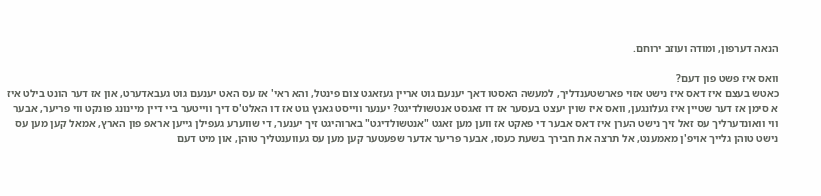הנאה דערפון, ומודה ועוזב ירוחם.

וואס איז פשט פון דעם?
כאטש בעצם איז דאס איז נישט אזוי פארשטענדליך, למעשה האסטו דאך יענעם גוט אריין געזאגט צום פינטל, והא ראי' אז עס האט יענעם גוט געבאדערט, און אז דער הונט בילט איז א סימן אז דער שטיין איז געלונגען, וואס איז שוין יעצט בעסער אז דו זאגסט אנטשולדיגט? יענער ווייסט גאנץ גוט אז דו האלט'ס דיך ווייטער ביי דיין מיינונג פונקט ווי פריער, אבער ווי וואונדערליך עס זאל זיך נישט הערן איז דאס אבער די פאקט אז ווען מען זאגט "אנטשולדיגט" בארוהיגט זיך יענער, די שווערע געפילן גייען אראפ פון הארץ, אמאל קען מען עס נישט טוהן גלייך אויפ'ן מאמענט, אל תרצה את חבירך בשעת כעסו, אבער פריער אדער שפעטער קען מען עס געווענטליך טוהן, און מיט דעם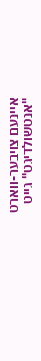איינעם צויבער-ווארט "אנטשולדיגט" גייט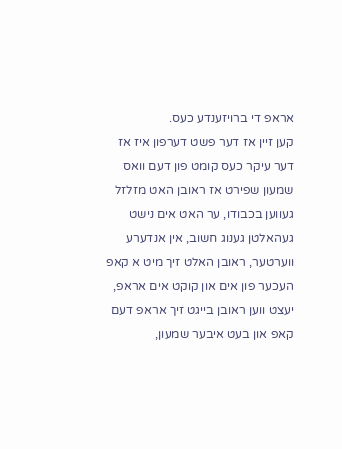אראפ די ברויזענדע כעס.
קען זיין אז דער פשט דערפון איז אז דער עיקר כעס קומט פון דעם וואס שמעון שפירט אז ראובן האט מזלזל געווען בכבודו, ער האט אים נישט געהאלטן גענוג חשוב, אין אנדערע ווערטער, ראובן האלט זיך מיט א קאפ העכער פון אים און קוקט אים אראפ, יעצט ווען ראובן בייגט זיך אראפ דעם קאפ און בעט איבער שמעון,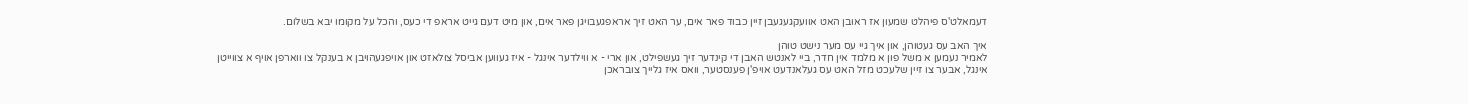דעמאלט'ס פיהלט שמעון אז ראובן האט אוועקגעגעבן זיין כבוד פאר אים, ער האט זיך אראפגעבויגן פאר אים, און מיט דעם גייט אראפ די כעס, והכל על מקומו יבא בשלום.

איך האב עס געטוהן, און איך גיי עס מער נישט טוהן
לאמיר נעמען א משל פון א מלמד אין חדר, ביי לאנטש האבן די קינדער זיך געשפילט, און ארי - א ווילדער אינגל - איז געווען אביסל צולאזט און אויפגעהויבן א בענקל צו ווארפן אויף א צווייטן אינגל, אבער צו זיין שלעכט מזל האט עס געלאנדעט אויפ'ן פענסטער, וואס איז גלייך צובראכן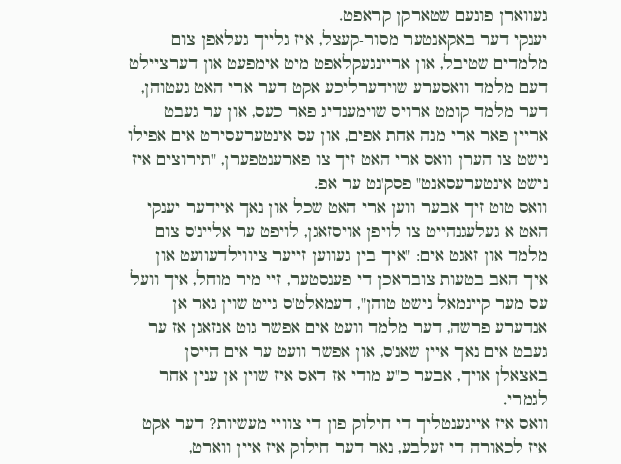געווארן פונעם שטארקן קראפט.
יענקי דער באקאנטער מסור-קעצל, איז גלייך געלאפן צום מלמדים שטיבל, און אריינגעקלאפט מיט אימפעט און דערציילט דעם מלמד וואסערע שוידערליכע אקט דער ארי האט געטוהן, דער מלמד קומט ארויס שוימענדיג פאר כעס, און ער געבט אריין פאר ארי מנה אחת אפים, און עס אינטערעסירט אים אפילו נישט צו הערן וואס ארי האט זיך צו פארענטפערן, "תירוצים איז נישט אינטערעסאנט" פסק'נט ער אפ.
וואס טוט זיך אבער ווען ארי האט שכל און נאך איידער יענקי האט א געלעגנהייט צו לויפן אויסזאגן, לויפט ער אליינ'ס צום מלמד און זאגט אים: "איך בין געווען זייער ציווילדעוועט און איך האב בטעות צובראכן די פענסטער, זיי מיר מוחל, איך וועל עס מער קיינמאל נישט טוהן", דעמאלט'ס גייט שוין גאר אן אנדערע פרשה, דער מלמד וועט אים אפשר גוט אנזאגן אז ער געבט אים נאך איין שאנ'ס, און אפשר וועט ער אים הייסן באצאלן אויך, אבער כ"ע מודי אז דאס איז שוין אן ענין אחר לגמרי.
וואס איז אייגענטליך די חילוק פון די צוויי מעשיות? דער אקט איז לכאורה די זעלבע, נאר דער חילוק איז איין ווארט,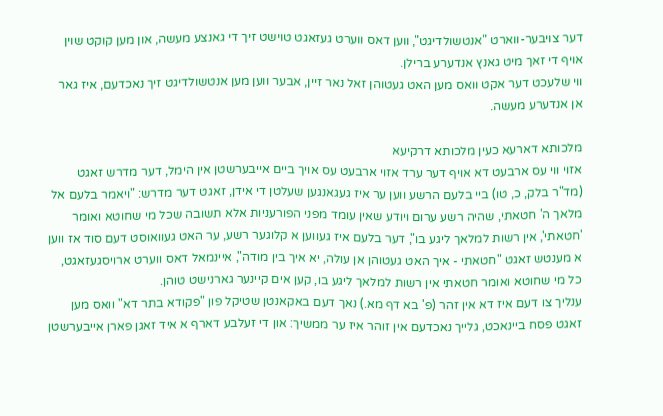דער צויבער-ווארט "אנטשולדיגט", ווען דאס ווערט געזאגט טוישט זיך די גאנצע מעשה, און מען קוקט שוין אויף די זאך מיט גאנץ אנדערע ברילן.
ווי שלעכט דער אקט וואס מען האט געטוהן זאל נאר זיין, אבער ווען מען אנטשולדיגט זיך נאכדעם, איז גאר אן אנדערע מעשה.

מלכותא דארעא כעין מלכותא דרקיעא
אזוי ווי עס ארבעט דא אויף דער ערד אזוי ארבעט עס אויך ביים אייבערשטן אין הימל, דער מדרש זאגט (מד"ר בלק, כ, טו) ביי בלעם הרשע ווען ער איז געגאנגען שעלטן די אידן, זאגט דער מדרש: "ויאמר בלעם אל מלאך ה' חטאתי, שהיה רשע ערום ויודע שאין עומד מפני הפורעניות אלא תשובה שכל מי שחוטא ואומר 'חטאתי', אין רשות למלאך ליגע בו", דער בלעם איז געווען א קלוגער רשע, ער האט געוואוסט דעם סוד אז ווען א מענטש זאגט "חטאתי - איך האט געטוהן אן עולה, יא איך בין מודה", איינמאל דאס ווערט ארויסגעזאגט, כל מי שחוטא ואומר חטאתי אין רשות למלאך ליגע בו, קען אים קיינער גארנישט טוהן.
ענליך צו דעם איז דא אין זהר (פ' בא דף מא.) נאך דעם באקאנטן שטיקל פון "פקודא בתר דא" וואס מען זאגט פסח ביינאכט, גלייך נאכדעם אין זוהר איז ער ממשיך: און די זעלבע דארף א איד זאגן פארן אייבערשטן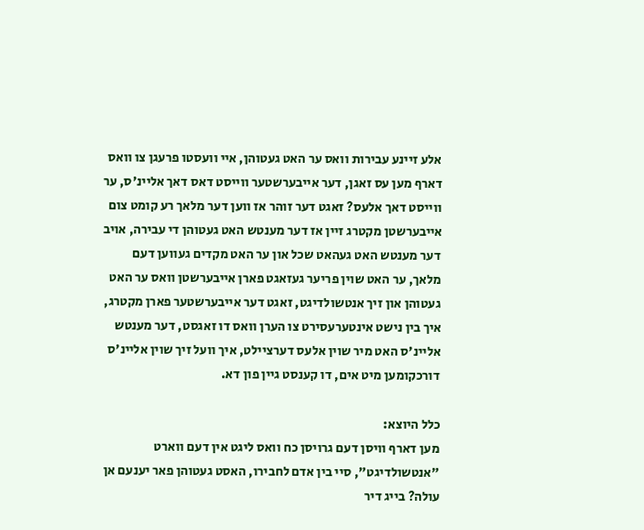אלע זיינע עבירות וואס ער האט געטוהן, איי וועסטו פרעגן צו וואס דארף מען עס זאגן, דער אייבערשטער ווייסט דאס דאך אליינ'ס, ער ווייסט דאך אלעס? זאגט דער זוהר אז ווען דער מלאך רע קומט צום אייבערשטן מקטרג זיין אז דער מענטש האט געטוהן די עבירה, אויב דער מענטש האט געהאט שכל און ער האט מקדים געווען דעם מלאך, ער האט שוין פריער געזאגט פארן אייבערשטן וואס ער האט געטוהן און זיך אנטשולדיגט, זאגט דער אייבערשטער פארן מקטרג, איך בין נישט אינטערעסירט צו הערן וואס דו זאגסט, דער מענטש אליינ'ס האט מיר שוין אלעס דערציילט, איך וועל זיך שוין אליינ'ס דורכקומען מיט אים, דו קענסט גיין פון דא.

כלל היוצא:
מען דארף וויסן דעם גרויסן כח וואס ליגט אין דעם ווארט "אנטשולדיגט", סיי בין אדם לחבירו, האסט געטוהן פאר יענעם אן עולה? בייג דיר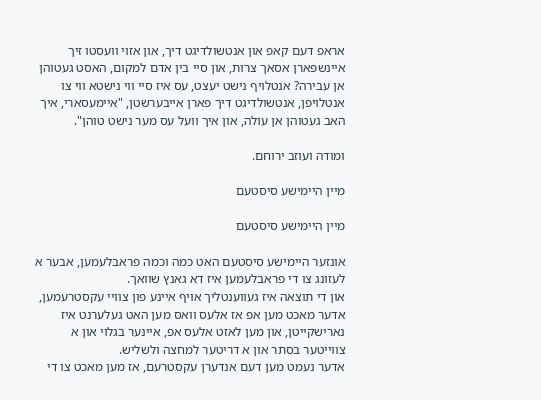אראפ דעם קאפ און אנטשולדיגט דיך, און אזוי וועסטו זיך איינשפארן אסאך צרות, און סיי בין אדם למקום, האסט געטוהן אן עבירה? אנטלויף נישט יעצט, עס איז סיי ווי נישטא ווי צו אנטלויפן, אנטשולדיגט דיך פארן אייבערשטן, "איימעסארי, איך האב געטוהן אן עולה, און איך וועל עס מער נישט טוהן".

ומודה ועוזב ירוחם.

מיין היימישע סיסטעם

מיין היימישע סיסטעם

אונזער היימישע סיסטעם האט כמה וכמה פראבלעמען, אבער א לעזונג צו די פראבלעמען איז דא גאנץ שוואך.
און די תוצאה איז געווענטליך אויף איינע פון צוויי עקסטרעמען, אדער מאכט מען אפ אז אלעס וואס מען האט געלערנט איז נארישקייטן, און מען לאזט אלעס אפ, איינער בגלוי און א צווייטער בסתר און א דריטער למחצה ולשליש.
אדער נעמט מען דעם אנדערן עקסטרעם, אז מען מאכט צו די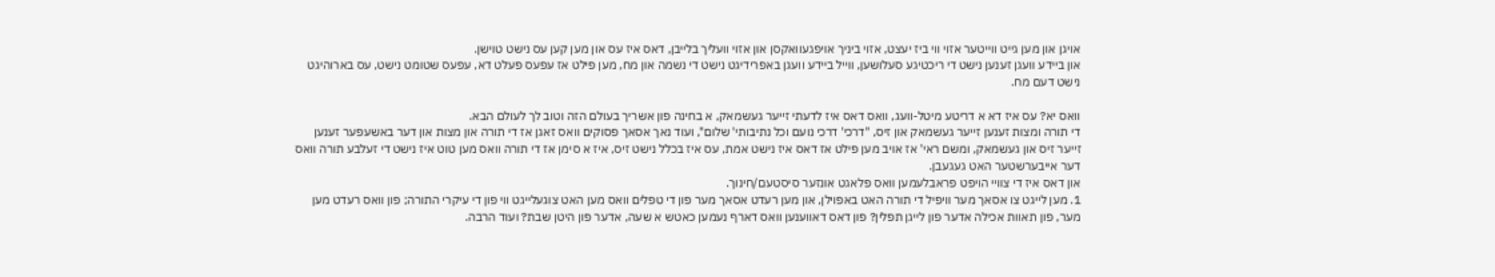אויגן און מען גייט ווייטער אזוי ווי ביז יעצט, אזוי ביניך אויפגעוואקסן און אזוי וועליך בלייבן, דאס איז עס און מען קען עס נישט טוישן.
און ביידע וועגן זענען נישט די ריכטיגע סעלושען, ווייל ביידע וועגן באפרידיגט נישט די נשמה און מח, מען פילט אז עפעס פעלט דא, עפעס שטומט נישט, עס בארוהיגט נישט דעם מח.

וואס יא? עס איז דא א דריטע מיטל-וועג, וואס דאס איז לדעתי זייער געשמאק, א בחינה פון אשריך בעולם הזה וטוב לך לעולם הבא.
די תורה ומצות זענען זייער געשמאק און זיס, "דרכי' דרכי נועם וכל נתיבותי' שלום", ועוד נאך אסאך פסוקים וואס זאגן אז די תורה און מצות און דער באשעפער זענען זייער זיס און געשמאק, ומשם ראי' אז אויב מען פילט אז דאס איז נישט אמת, עס איז בכלל נישט זיס, איז א סימן אז די תורה וואס מען טוט איז נישט די זעלבע תורה וואס דער אייבערשטער האט געגעבן.
און דאס איז די צוויי הויפט פראבלעמען וואס פלאגט אונזער סיסטעם/חינוך.
1. מען לייגט צו אסאך מער וויפיל די תורה האט באפוילן, און מען רעדט אסאך מער פון די טפלים וואס מען האט צוגעלייגט ווי פון די עיקרי התורה; פון וואס רעדט מען מער, פון תאוות אכילה אדער פון לייגן תפלין? פון דאס דאווענען וואס דארף נעמען כאטש א שעה, אדער פון היטן שבת? ועוד הרבה.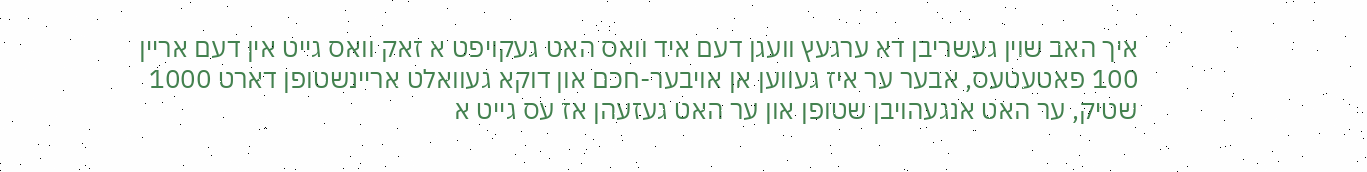איך האב שוין געשריבן דא ערגעץ וועגן דעם איד וואס האט געקויפט א זאק וואס גייט אין דעם אריין 100 פאטעטעס, אבער ער איז געווען אן אויבער-חכם און דוקא געוואלט אריינשטופן דארט 1000 שטיק, ער האט אנגעהויבן שטופן און ער האט געזעהן אז עס גייט א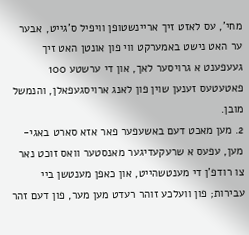מחי', עס לאזט זיך אריינשטופן וויפיל ס'גייט, אבער ער האט נישט באמערקט ווי פון אונטן האט זיך געעפענט א גרויסער לאך, און די ערשטע 100 פאטעטעס זענען שוין פון לאנג ארויסגעפאלן, והנמשל מובן.
2. מען מאכט דעם באשעפער פאר אזא סארט באגי-מען, עפעס א שרעקעדיגער מאנסטער וואס זוכט נאר צו רודפ'ן די מענטשהייט, און כאפן מענטשן ביי עבירות; פון וועלכע זוהר רעדט מען מער, פון דעם זהר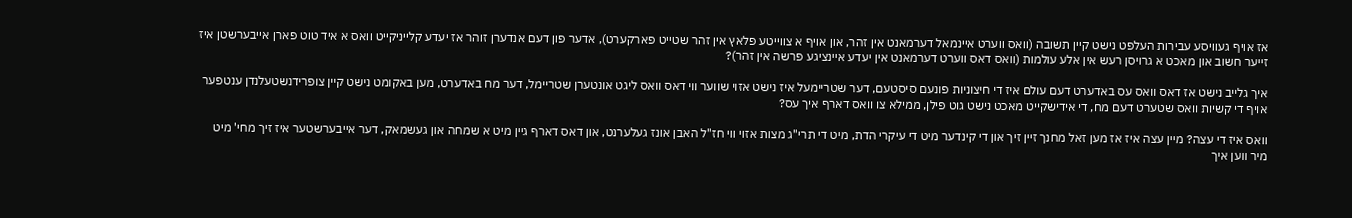אז אויף געוויסע עבירות העלפט נישט קיין תשובה (וואס ווערט איינמאל דערמאנט אין זהר, און אויף א צווייטע פלאץ אין זהר שטייט פארקערט), אדער פון דעם אנדערן זוהר אז יעדע קלייניקייט וואס א איד טוט פארן אייבערשטן איז זייער חשוב און מאכט א גרויסן רעש אין אלע עולמות (וואס דאס ווערט דערמאנט אין יעדע איינציגע פרשה אין זהר)?

איך גלייב נישט אז דאס וואס עס באדערט דעם עולם איז די חיצוניות פונעם סיסטעם, דער שטריימעל איז נישט אזוי שווער ווי דאס וואס ליגט אונטערן שטריימל, דער מח באדערט, מען באקומט נישט קיין צופרידנשטעלנדן ענטפער אויף די קשיות וואס שטערט דעם מח, די אידישקייט מאכט נישט גוט פילן, ממילא צו וואס דארף איך עס?

וואס איז די עצה? מיין עצה איז אז מען זאל מחנך זיין זיך און די קינדער מיט די עיקרי הדת, מיט די תרי"ג מצות אזוי ווי חז"ל האבן אונז געלערנט, און דאס דארף גיין מיט א שמחה און געשמאק, דער אייבערשטער איז זיך מחי' מיט מיר ווען איך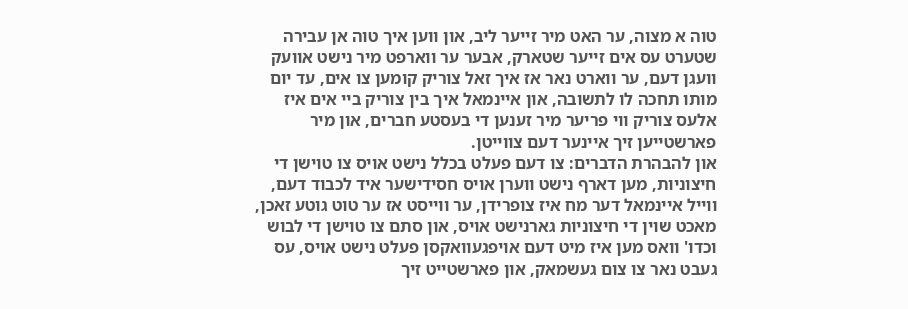טוה א מצוה, ער האט מיר זייער ליב, און ווען איך טוה אן עבירה שטערט עס אים זייער שטארק, אבער ער ווארפט מיר נישט אוועק וועגן דעם, ער ווארט נאר אז איך זאל צוריק קומען צו אים, עד יום מותו תחכה לו לתשובה, און איינמאל איך בין צוריק ביי אים איז אלעס צוריק ווי פריער מיר זענען די בעסטע חברים, און מיר פארשטייען זיך איינער דעם צווייטן.
און להבהרת הדברים: צו דעם פעלט בכלל נישט אויס צו טוישן די חיצוניות, מען דארף נישט ווערן אויס חסידישער איד לכבוד דעם, ווייל איינמאל דער מח איז צופרידן, ער ווייסט אז ער טוט גוטע זאכן, מאכט שוין די חיצוניות גארנישט אויס, און סתם צו טוישן די לבוש וכדו' וואס מען איז מיט דעם אויפגעוואקסן פעלט נישט אויס, עס געבט נאר צו צום געשמאק, און פארשטייט זיך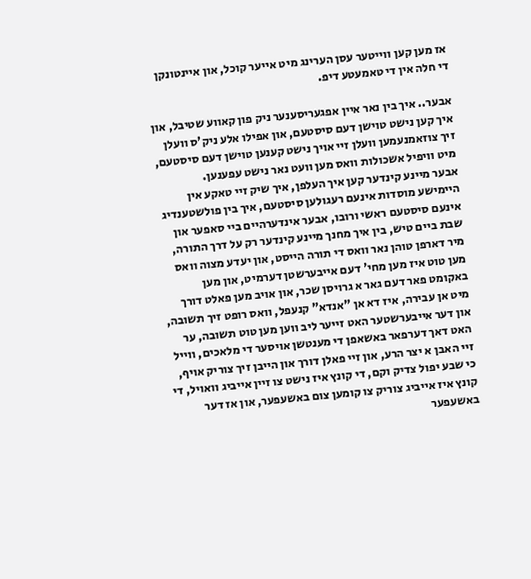אז מען קען ווייטער עסן הערינג מיט אייער קוכל, און איינטונקן די חלה אין די טאמעטע דיפ.

אבער.. איך בין נאר איין אפגעריסענער ניק פון קאווע שטיבל, און איך קען נישט טוישן דעם סיסטעם, און אפילו אלע ניק'ס וועלן זיך צוזאמנעמען וועלן זיי אויך נישט קענען טוישן דעם סיסטעם, מיט וויפיל אשכולות וואס מען וועט נאר נישט עפענען.
אבער מיינע קינדער קען איך העלפן, איך שיק זיי טאקע אין היימישע מוסדות אינעם רעגולען סיסטעם, איך בין פולשטענדיג אינעם סיסטעם ראשי ורובו, אבער אינדערהיים ביי סאפער און שבת ביים טיש, בין איך מחנך מיינע קינדער רק על דרך התורה, מיר דארפן טוהן נאר וואס די תורה הייסט, און יעדע מצוה וואס מען טוט איז מען מחי' דעם אייבערשטן דערמיט, און מען באקומט פאר דעם גאר א גרויסן שכר, און אויב מען פאלט דורך מיט אן עבירה, איז דא אן "אנדא" קנעפל, וואס רופט זיך תשובה, און דער אייבערשטער האט זייער ליב ווען מען טוט תשובה, ער האט דאך דערפאר באשאפן די מענטשן אויסער די מלאכים, ווייל זיי האבן א יצר הרע, און זיי פאלן דורך און הייבן זיך צוריק אויף, כי שבע יפול צדיק וקם, די קונץ איז נישט צו זיין אייביג וואויל, די קונץ איז אייביג צוריק צו קומען צום באשעפער, און אז דער באשעפער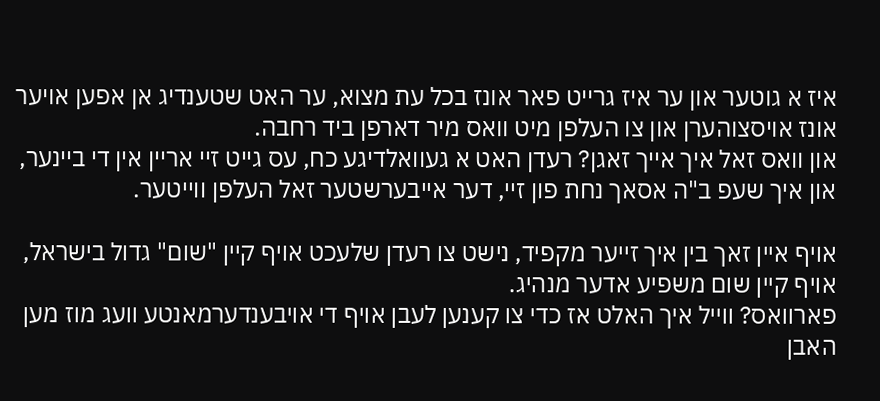איז א גוטער און ער איז גרייט פאר אונז בכל עת מצוא, ער האט שטענדיג אן אפען אויער אונז אויסצוהערן און צו העלפן מיט וואס מיר דארפן ביד רחבה.
און וואס זאל איך אייך זאגן? רעדן האט א געוואלדיגע כח, עס גייט זיי אריין אין די ביינער, און איך שעפ ב"ה אסאך נחת פון זיי, דער אייבערשטער זאל העלפן ווייטער.

אויף איין זאך בין איך זייער מקפיד, נישט צו רעדן שלעכט אויף קיין "שום" גדול בישראל, אויף קיין שום משפיע אדער מנהיג.
פארוואס? ווייל איך האלט אז כדי צו קענען לעבן אויף די אויבענדערמאנטע וועג מוז מען האבן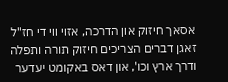אסאך חיזוק און הדרכה, אזוי ווי די חז"ל זאגן דברים הצריכים חיזוק תורה ותפלה ודרך ארץ וכו', און דאס באקומט יעדער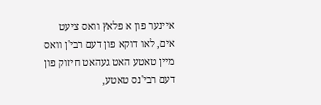איינער פון א פלאץ וואס ציעט אים, לאו דוקא פון דעם רבי'ן וואס מיין טאטע האט געהאט חיזוק פון דעם רבי'נס טאטע,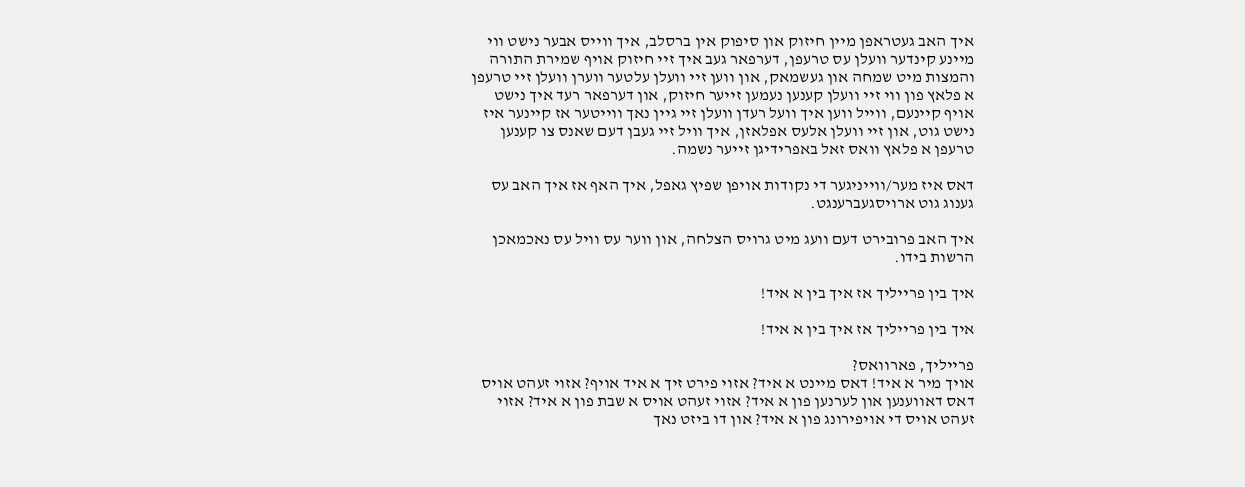איך האב געטראפן מיין חיזוק און סיפוק אין ברסלב, איך ווייס אבער נישט ווי מיינע קינדער וועלן עס טרעפן, דערפאר געב איך זיי חיזוק אויף שמירת התורה והמצות מיט שמחה און געשמאק, און ווען זיי וועלן עלטער ווערן וועלן זיי טרעפן א פלאץ פון ווי זיי וועלן קענען נעמען זייער חיזוק, און דערפאר רעד איך נישט אויף קיינעם, ווייל ווען איך וועל רעדן וועלן זיי גיין נאך ווייטער אז קיינער איז נישט גוט, און זיי וועלן אלעס אפלאזן, איך וויל זיי געבן דעם שאנס צו קענען טרעפן א פלאץ וואס זאל באפרידיגן זייער נשמה.

דאס איז מער/ווייניגער די נקודות אויפן שפיץ גאפל, איך האף אז איך האב עס גענוג גוט ארויסגעברענגט.

איך האב פרובירט דעם וועג מיט גרויס הצלחה, און ווער עס וויל עס נאכמאכן הרשות בידו.

איך בין פרייליך אז איך בין א איד!

איך בין פרייליך אז איך בין א איד!

פרייליך, פארוואס?
אויך מיר א איד! דאס מיינט א איד? אזוי פירט זיך א איד אויף? אזוי זעהט אויס דאס דאווענען און לערנען פון א איד? אזוי זעהט אויס א שבת פון א איד? אזוי זעהט אויס די אויפירונג פון א איד? און דו ביזט נאך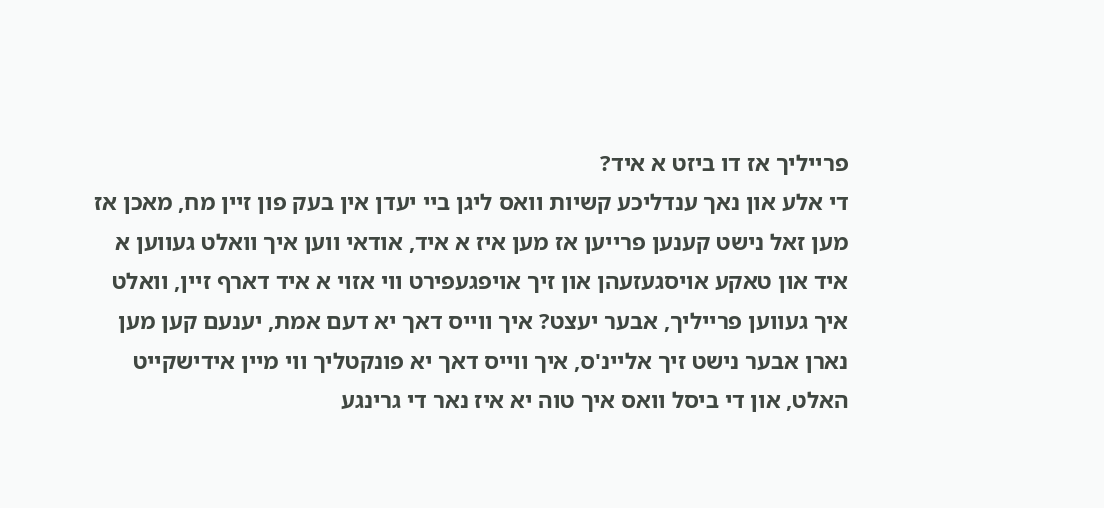פרייליך אז דו ביזט א איד?
די אלע און נאך ענדליכע קשיות וואס ליגן ביי יעדן אין בעק פון זיין מח, מאכן אז מען זאל נישט קענען פרייען אז מען איז א איד, אודאי ווען איך וואלט געווען א איד און טאקע אויסגעזעהן און זיך אויפגעפירט ווי אזוי א איד דארף זיין, וואלט איך געווען פרייליך, אבער יעצט? איך ווייס דאך יא דעם אמת, יענעם קען מען נארן אבער נישט זיך אליינ'ס, איך ווייס דאך יא פונקטליך ווי מיין אידישקייט האלט, און די ביסל וואס איך טוה יא איז נאר די גרינגע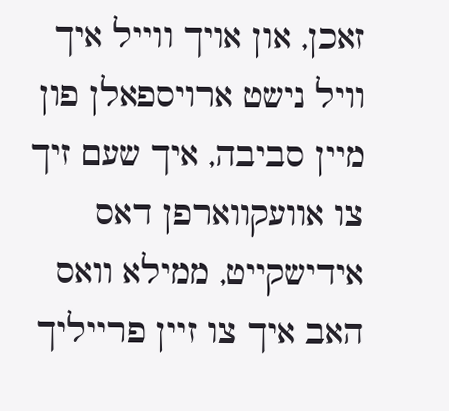זאכן, און אויך ווייל איך וויל נישט ארויספאלן פון מיין סביבה, איך שעם זיך צו אוועקווארפן דאס אידישקייט, ממילא וואס האב איך צו זיין פרייליך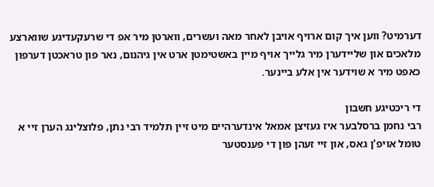דערמיט? ווען איך קום ארויף אויבן לאחר מאה ועשרים, ווארטן מיר אפ די שרעקעדיגע שווארצע מלאכים און שליידערן מיר גלייך אויף מיין באשטימטן ארט אין גיהנום, נאר פון טראכטן דערפון כאפט מיר א שוידער אין אלע ביינער.

די ריכטיגע חשבון
רבי נחמן ברסלבער איז געזיצן אמאל אינדערהיים מיט זיין תלמיד רבי נתן, פלוצלינג הערן זיי א טומל אויפ'ן גאס, און זיי זעהן פון די פענסטער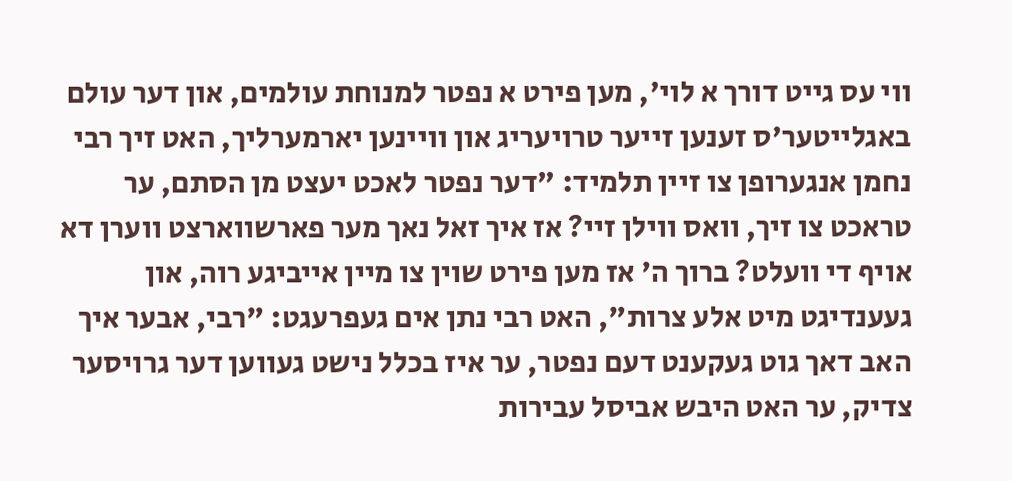ווי עס גייט דורך א לוי', מען פירט א נפטר למנוחת עולמים, און דער עולם באגלייטער'ס זענען זייער טרויעריג און וויינען יארמערליך, האט זיך רבי נחמן אנגערופן צו זיין תלמיד: "דער נפטר לאכט יעצט מן הסתם, ער טראכט צו זיך, וואס ווילן זיי? אז איך זאל נאך מער פארשווארצט ווערן דא אויף די וועלט? ברוך ה' אז מען פירט שוין צו מיין אייביגע רוה, און געענדיגט מיט אלע צרות", האט רבי נתן אים געפרעגט: "רבי, אבער איך האב דאך גוט געקענט דעם נפטר, ער איז בכלל נישט געווען דער גרויסער צדיק, ער האט היבש אביסל עבירות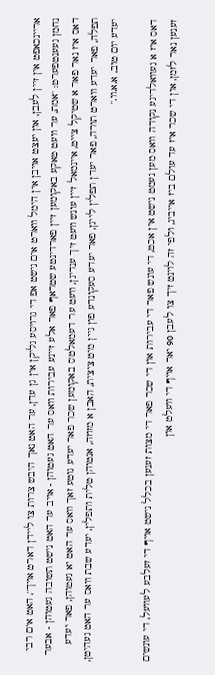אריינכאפט אין זיין לעבן, און יעצט אויבן אין הימל ווארט אים נישט אפ די גרויסע גליקן אין גן עדן, ער האט נאך היבש צרות צו ליידן דארט אויך", האט אים רבי נחמן געענטפערט: "אמת, ער וועט טאקע באקומען זיין פארדינטע שטראף פאר אלע זיינע עבירות וואס ער האט געטוהן - אויב ער האט נישט תשובה געטוהן - אבער דאס איז נאר פאר א שטיקל צייט, איינמאל זיין עונש וועט זיך ענדיגן, וועט ער דעמאלט'ס באקומען שכר פאר יעדע גוטע זאך וואס ער האט יא געטוהן, פאר יעדע תפלה, פאר יעדע ווארט תורה, פאר יעדן תפלין לייגן, פאר יעדע סעקונדע פון גיין מיט ציצית, האבן א מזוזה, אנטוהן טלית ותפלין, יעדע שבת וואס ער האט געהיטן, יעדע יום טוב, א.א.וו."

דאס איז א געוואלדיגע נקודה וואס מען נעמט נישט אין אכט, די עונש פאר די עבירות און די שכר פאר די מצות זענען בכלל נישט אויף די זעלבע לעוועל, די עונשים זענען נאר לזמן, און די שכר איז עד עולם ביז אייביג, ולפי זה לוינט זיך צו לעבן 90 יאר אויף די וועלט און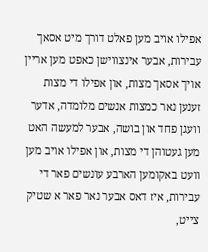אפילו אויב מען פאלט דורך מיט אסאך עבירות, אבער אינצווישן כאפט מען אריין אויך אסאך מצות, און אפילו די מצות זענען נאר כמצות אנשים מלומדה, אדער וועגן פחד און בושה, אבער למעשה האט מען געטוהן די מצות, און אפילו אויב מען וועט באקומען הארבע עונשים פאר די עבירות, איז דאס אבער נאר פאר א שטיק צייט,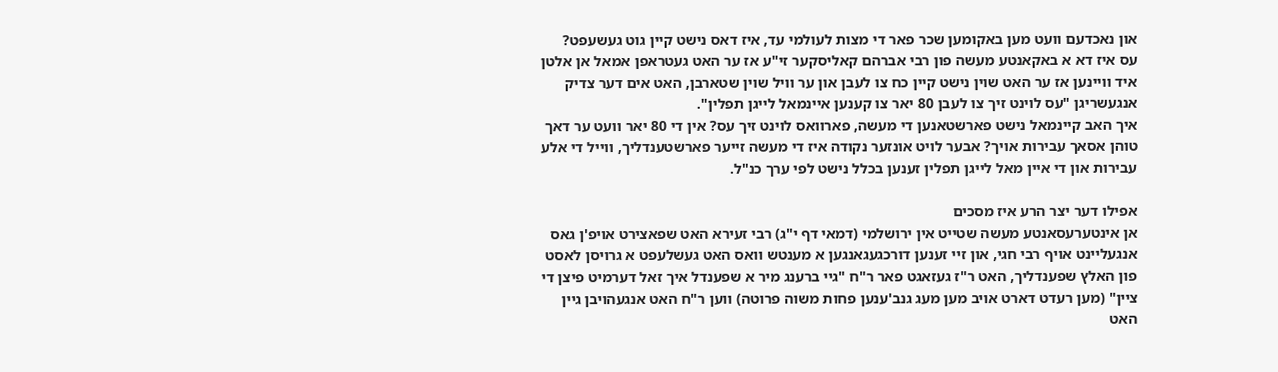און נאכדעם וועט מען באקומען שכר פאר די מצות לעולמי עד, איז דאס נישט קיין גוט געשעפט?
עס איז דא א באקאנטע מעשה פון רבי אברהם קאליסקער זי"ע אז ער האט געטראפן אמאל אן אלטן איד וויינען אז ער האט שוין נישט קיין כח צו לעבן און ער וויל שוין שטארבן, האט אים דער צדיק אנגעשריגן "עס לוינט זיך צו לעבן 80 יאר צו קענען איינמאל לייגן תפלין".
איך האב קיינמאל נישט פארשטאנען די מעשה, פארוואס לוינט זיך עס? אין די 80 יאר וועט ער דאך טוהן אסאך עבירות אויך? אבער לויט אונזער נקודה איז די מעשה זייער פארשטענדליך, ווייל די אלע עבירות און די איין מאל לייגן תפלין זענען בכלל נישט לפי ערך כנ"ל.

אפילו דער יצר הרע איז מסכים
אן אינטערעסאנטע מעשה שטייט אין ירושלמי (דמאי דף י"ג) רבי זעירא האט שפאצירט אויפ'ן גאס אנגעליינט אויף רבי חגי, און זיי זענען דורכגעגאנגען א מענטש וואס האט געשלעפט א גרויסן לאסט פון האלץ שפענדליך, האט ר"ז געזאגט פאר ר"ח "גיי ברענג מיר א שפענדל איך זאל דערמיט פיצן די ציין" (מען רעדט דארט אויב מען מעג גנב'ענען פחות משוה פרוטה) ווען ר"ח האט אנגעהויבן גיין האט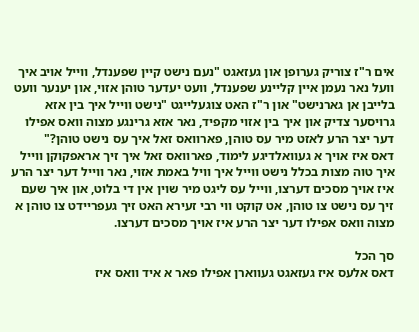אים ר"ז צוריק גערופן און געזאגט "נעם נישט קיין שפענדל, ווייל אויב איך וועל נאר נעמן איין קליינע שפענדל, וועט יעדער טוהן אזוי, און יענער וועט בלייבן אן גארנישט" און ר"ז האט צוגעלייגט "נישט ווייל איך בין אזא גרויסער צדיק און איך בין אזוי מקפיד, נאר אזא גרינגע מצוה וואס אפילו דער יצר הרע לאזט מיר עס טוהן, פארוואס זאל איך עס נישט טוהן?"
דאס איז אויך א געוואלדיגע לימוד, פארוואס זאל איך זיך אראפקוקן ווייל איך טוה מצות בכלל נישט ווייל איך וויל באמת אזוי, נאר ווייל דער יצר הרע איז אויך מסכים דערצו, ווייל עס ליגט מיר שוין אין די בלוט, און איך שעם זיך עס נישט צו טוהן, אט קוקט ווי רבי זעירא האט זיך געפריידט צו טוהן א מצוה וואס אפילו דער יצר הרע איז אויך מסכים דערצו.

סך הכל
דאס אלעס איז געזאגט געווארן אפילו פאר א איד וואס איז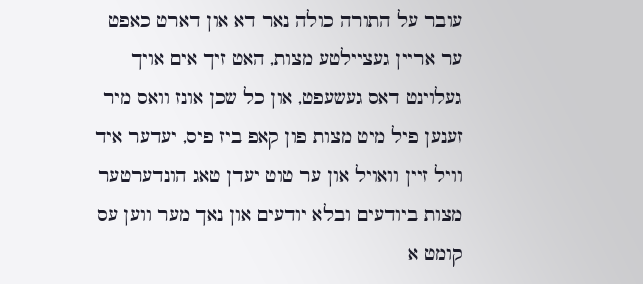עובר על התורה כולה נאר דא און דארט כאפט ער אריין געציילטע מצות, האט זיך אים אויך געלוינט דאס געשעפט, און כל שכן אונז וואס מיר זענען פיל מיט מצות פון קאפ ביז פיס, יעדער איד וויל זיין וואויל און ער טוט יעדן טאג הונדערטער מצות ביודעים ובלא יודעים און נאך מער ווען עס קומט א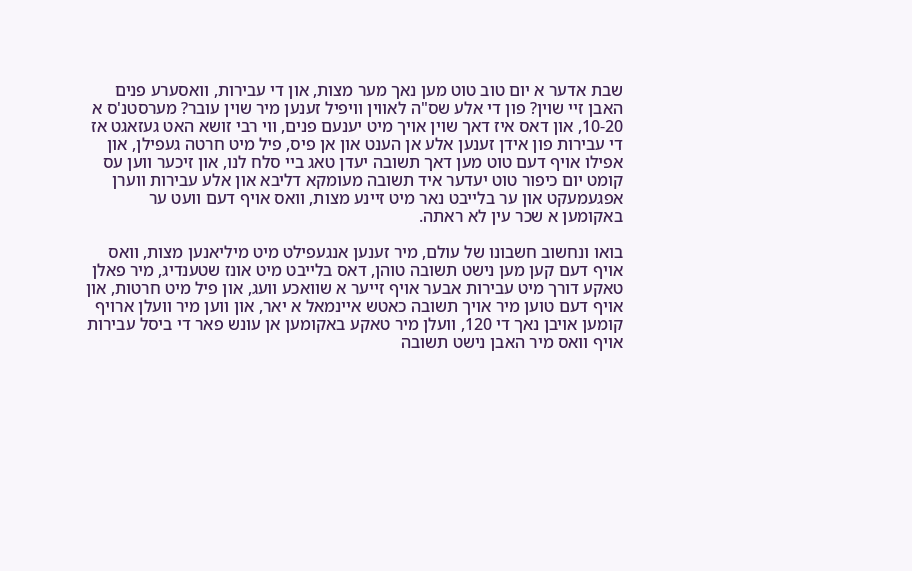שבת אדער א יום טוב טוט מען נאך מער מצות, און די עבירות, וואסערע פנים האבן זיי שוין? פון די אלע שס"ה לאווין וויפיל זענען מיר שוין עובר? מערסטנ'ס א 10-20, און דאס איז דאך שוין אויך מיט יענעם פנים, ווי רבי זושא האט געזאגט אז די עבירות פון אידן זענען אלע אן הענט און אן פיס, פיל מיט חרטה געפילן, און אפילו אויף דעם טוט מען דאך תשובה יעדן טאג ביי סלח לנו, און זיכער ווען עס קומט יום כיפור טוט יעדער איד תשובה מעומקא דליבא און אלע עבירות ווערן אפגעמעקט און ער בלייבט נאר מיט זיינע מצות, וואס אויף דעם וועט ער באקומען א שכר עין לא ראתה.

בואו ונחשוב חשבונו של עולם, מיר זענען אנגעפילט מיט מיליאנען מצות, וואס אויף דעם קען מען נישט תשובה טוהן, דאס בלייבט מיט אונז שטענדיג, מיר פאלן טאקע דורך מיט עבירות אבער אויף זייער א שוואכע וועג, און פיל מיט חרטות, און אויף דעם טוען מיר אויך תשובה כאטש איינמאל א יאר, און ווען מיר וועלן ארויף קומען אויבן נאך די 120, וועלן מיר טאקע באקומען אן עונש פאר די ביסל עבירות אויף וואס מיר האבן נישט תשובה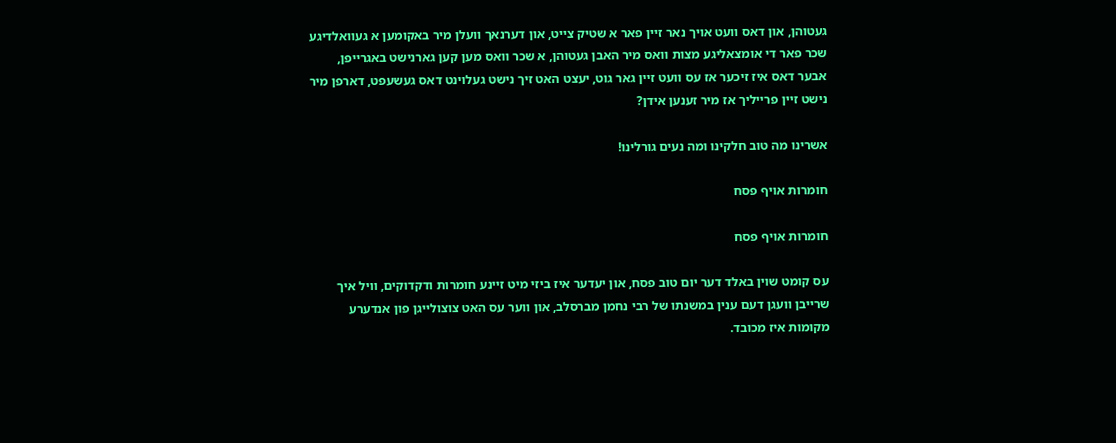געטוהן, און דאס וועט אויך נאר זיין פאר א שטיק צייט, און דערנאך וועלן מיר באקומען א געוואלדיגע שכר פאר די אומצאליגע מצות וואס מיר האבן געטוהן, א שכר וואס מען קען גארנישט באגרייפן, אבער דאס איז זיכער אז עס וועט זיין גאר גוט, יעצט האט זיך נישט געלוינט דאס געשעפט, דארפן מיר נישט זיין פרייליך אז מיר זענען אידן?

אשרינו מה טוב חלקינו ומה נעים גורלינו!

חומרות אויף פסח

חומרות אויף פסח

עס קומט שוין באלד דער יום טוב פסח, און יעדער איז ביזי מיט זיינע חומרות ודקדוקים, וויל איך שרייבן וועגן דעם ענין במשנתו של רבי נחמן מברסלב, און ווער עס האט צוצולייגן פון אנדערע מקומות איז מכובד.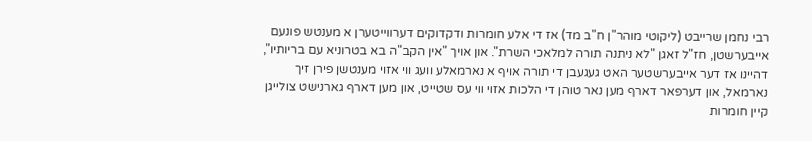רבי נחמן שרייבט (ליקוטי מוהר"ן ח"ב מד) אז די אלע חומרות ודקדוקים דערווייטערן א מענטש פונעם אייבערשטן, חז"ל זאגן "לא ניתנה תורה למלאכי השרת". און אויך "אין הקב"ה בא בטרוניא עם בריותיו", דהיינו אז דער אייבערשטער האט געגעבן די תורה אויף א נארמאלע וועג ווי אזוי מענטשן פירן זיך נארמאל, און דערפאר דארף מען נאר טוהן די הלכות אזוי ווי עס שטייט, און מען דארף גארנישט צולייגן קיין חומרות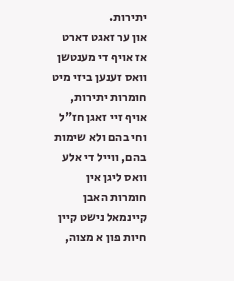יתירות.
און ער זאגט דארט אז אויף די מענטשן וואס זענען ביזי מיט חומרות יתירות, אויף זיי זאגן חז"ל וחי בהם ולא שימות בהם, ווייל די אלע וואס ליגן אין חומרות האבן קיינמאל נישט קיין חיות פון א מצוה,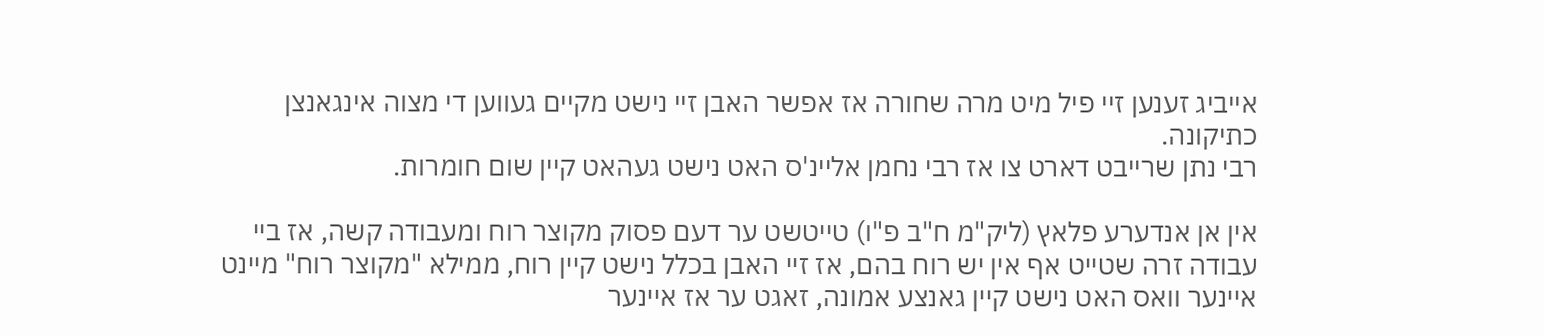אייביג זענען זיי פיל מיט מרה שחורה אז אפשר האבן זיי נישט מקיים געווען די מצוה אינגאנצן כתיקונה.
רבי נתן שרייבט דארט צו אז רבי נחמן אליינ'ס האט נישט געהאט קיין שום חומרות.

אין אן אנדערע פלאץ (ליק"מ ח"ב פ"ו) טייטשט ער דעם פסוק מקוצר רוח ומעבודה קשה, אז ביי עבודה זרה שטייט אף אין יש רוח בהם, אז זיי האבן בכלל נישט קיין רוח, ממילא "מקוצר רוח" מיינט איינער וואס האט נישט קיין גאנצע אמונה, זאגט ער אז איינער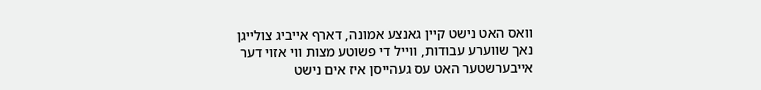וואס האט נישט קיין גאנצע אמונה, דארף אייביג צולייגן נאך שווערע עבודות, ווייל די פשוטע מצות ווי אזוי דער אייבערשטער האט עס געהייסן איז אים נישט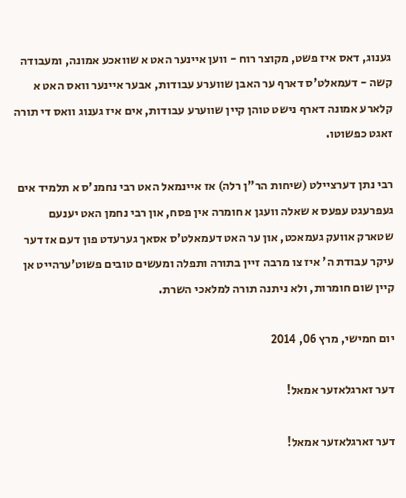גענוג, דאס איז פשט, מקוצר רוח - ווען איינער האט א שוואכע אמונה, ומעבודה קשה - דעמאלט'ס דארף ער האבן שווערע עבודות, אבער איינער וואס האט א קלארע אמונה דארף נישט טוהן קיין שווערע עבודות, אים איז גענוג וואס די תורה זאגט כפשוטו.

רבי נתן דערציילט (שיחות הר"ן רלה) אז איינמאל האט רבי נחמנ'ס א תלמיד אים געפרעגט עפעס א שאלה וועגן א חומרה אין פסח, און רבי נחמן האט יענעם שטארק אוועק געמאכט, און ער האט דעמאלט'ס אסאך גערעדט פון דעם אז דער עיקר עבודת ה' איז צו מרבה זיין בתורה ותפלה ומעשים טובים פשוט'ערהייט אן קיין שום חומרות, ולא ניתנה תורה למלאכי השרת.

יום חמישי, מרץ 06, 2014

דער זארגלאזער אמאל!

דער זארגלאזער אמאל!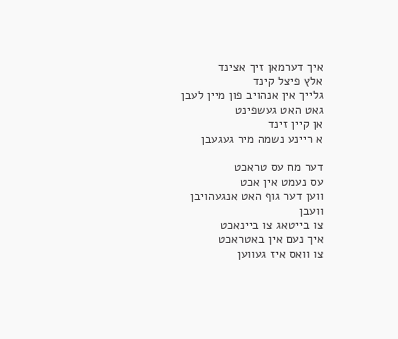איך דערמאן זיך אצינד
אלץ פיצל קינד
גלייך אין אנהויב פון מיין לעבן
גאט האט געשפינט
אן קיין זינד
א ריינע נשמה מיר געגעבן

דער מח עס טראכט
עס נעמט אין אכט
ווען דער גוף האט אנגעהויבן וועבן
צו בייטאג צו ביינאכט
איך נעם אין באטראכט
צו וואס איז געווען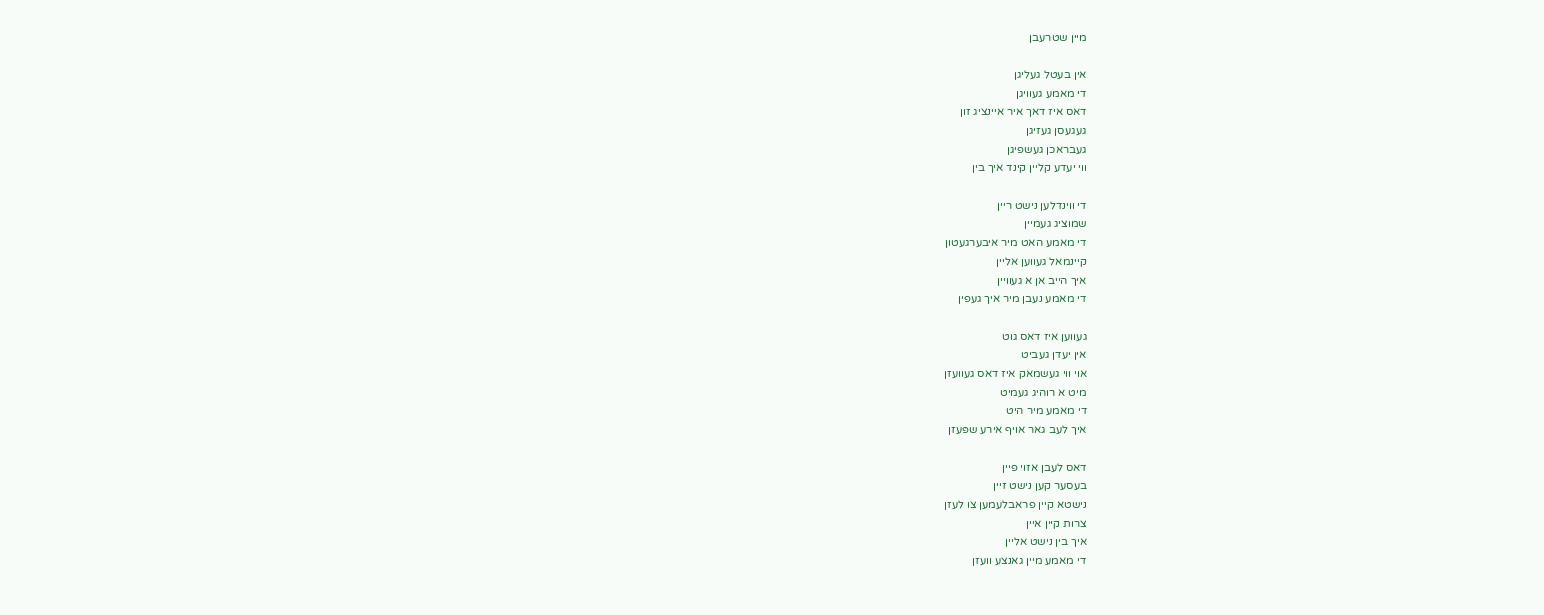מיין שטרעבן

אין בעטל געליגן
די מאמע געוויגן
דאס איז דאך איר איינציג זון
געגעסן געזיגן
געבראכן געשפיגן
ווי יעדע קליין קינד איך בין

די ווינדלען נישט ריין
שמוציג געמיין
די מאמע האט מיר איבערגעטון
קיינמאל געווען אליין
איך הייב אן א געוויין
די מאמע נעבן מיר איך געפין

געווען איז דאס גוט
אין יעדן געביט
אוי ווי געשמאק איז דאס געוועזן
מיט א רוהיג געמיט
די מאמע מיר היט
איך לעב גאר אויף אירע שפּעזן

דאס לעבן אזוי פיין
בעסער קען נישט זיין
נישטא קיין פראבלעמען צו לעזן
צרות קיין איין
איך בין נישט אליין
די מאמע מיין גאנצע וועזן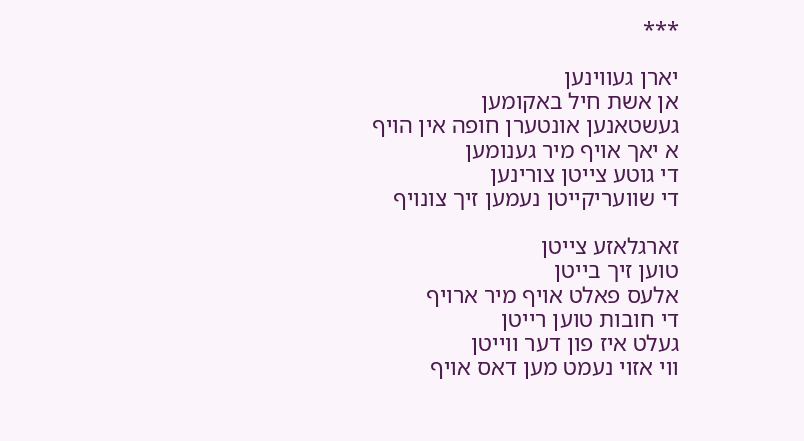***

יארן געווינען
אן אשת חיל באקומען
געשטאנען אונטערן חופה אין הויף
א יאך אויף מיר גענומען
די גוטע צייטן צורינען
די שוועריקייטן נעמען זיך צונויף

זארגלאזע צייטן
טוען זיך בייטן
אלעס פאלט אויף מיר ארויף
די חובות טוען רייטן
געלט איז פון דער ווייטן
ווי אזוי נעמט מען דאס אויף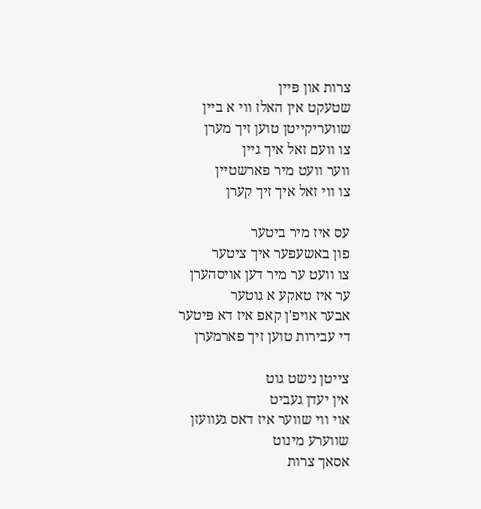צרות און פּיין
שטעקט אין האלז ווי א ביין
שוועריקייטן טוען זיך מערן
צו וועם זאל איך גיין
ווער וועט מיר פארשטיין
צו ווי זאל איך זיך קערן

עס איז מיר ביטער
פון באשעפער איך ציטער
צו וועט ער מיר דען אויסהערן
ער איז טאקע א גוטער
אבער אויפ'ן קאפ איז דא פּיטער
די עבירות טוען זיך פארמערן

צייטן נישט גוט
אין יעדן געביט
אוי ווי שווער איז דאס געוועזן
שווערע מינוט
אסאך צרות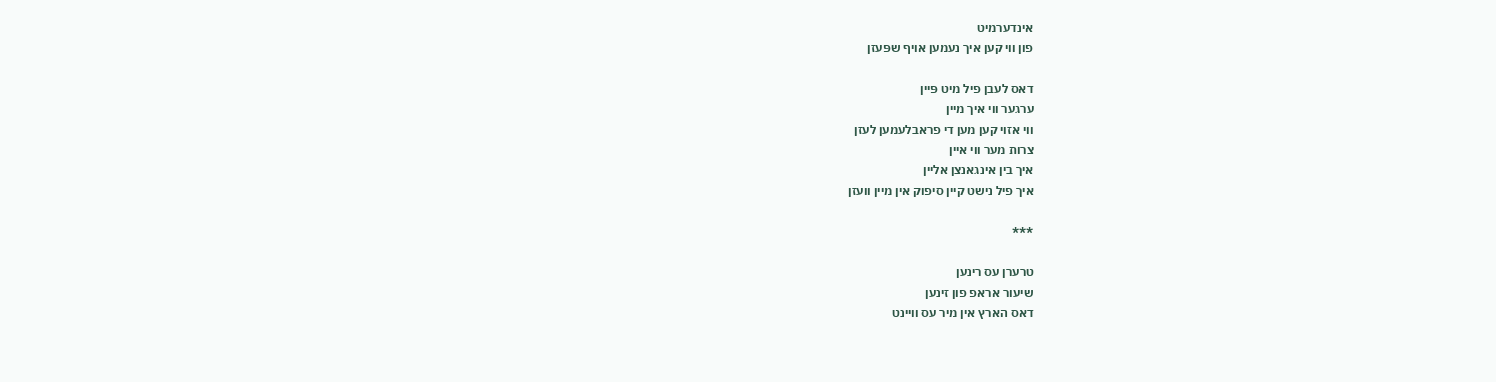אינדערמיט
פון ווי קען איך נעמען אויף שפּעזן

דאס לעבן פיל מיט פּיין
ערגער ווי איך מיין
ווי אזוי קען מען די פראבלעמען לעזן
צרות מער ווי איין
איך בין אינגאנצן אליין
איך פיל נישט קיין סיפוק אין מיין וועזן

***

טרערן עס רינען
שיעור אראפ פון זינען
דאס הארץ אין מיר עס וויינט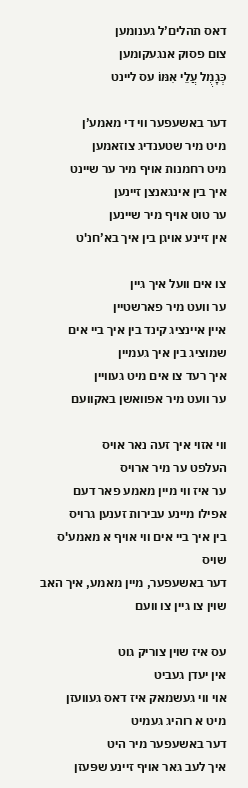דאס תהלים’ל גענומען
צום פסוק אנגעקומען
כְּגָמֻל עֲלֵי אִמּוֹ עס ליינט

דער באשעפער ווי די מאמע’ן
מיט מיר שטענדיג צוזאמען
מיט רחמנות אויף מיר ער שיינט
איך בין אינגאנצן זיינען
ער טוט אויף מיר שיינען
אין זיינע אויגן בין איך בא’חנ'ט

צו אים וועל איך גיין
ער וועט מיר פארשטיין
איין איינציג קינד בין איך ביי אים
שמוציג בין איך געמיין
איך רעד צו אים מיט געוויין
ער וועט מיר אפוואשן באקוועם

ווי אזוי איך זעה נאר אויס
העלפט ער מיר ארויס
ער איז ווי מיין מאמע פאר דעם
אפילו מיינע עבירות זענען גרויס
בין איך ביי אים ווי אויף א מאמע'ס שויס
דער באשעפער, מיין מאמע, איך האב שוין צו גיין צו וועם

עס איז שוין צוריק גוט
אין יעדן געביט
אוי ווי געשמאק איז דאס געוועזן
מיט א רוהיג געמיט
דער באשעפער מיר היט
איך לעב גאר אויף זיינע שפּעזן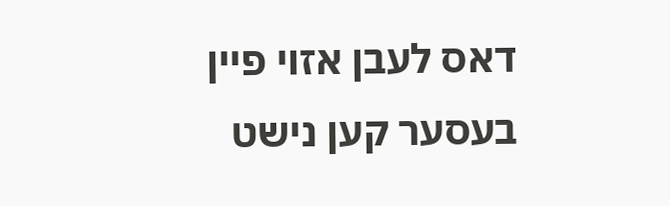דאס לעבן אזוי פיין
בעסער קען נישט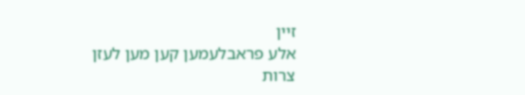זיין
אלע פראבלעמען קען מען לעזן
צרות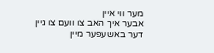מער ווי איין
אבער איך האב צו וועם צו גיין
דער באשעפער מיין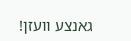גאנצע וועזן!